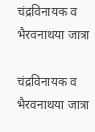चंद्रविनायक व भैरवनाथया जात्रा

चंद्रविनायक व भैरवनाथया जात्रा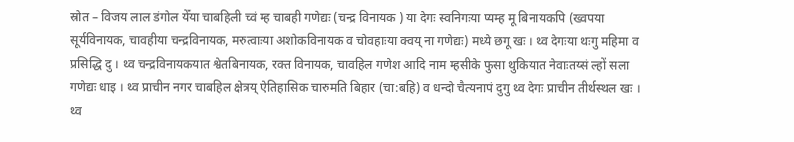स्रोत – विजय लाल डंगोल येँया चाबहिली च्वं म्ह चाबही गणेद्यः (चन्द्र विनायक ) या देगः स्वनिगःया प्यम्ह मू बिनायकपि (ख्वपया सूर्यविनायक, चावहीया चन्द्रविनायक, मरुत्वाःया अशोकविनायक व चोवहाःया क्वय् ना गणेद्यः) मध्ये छगू खः । थ्व देगःया थःगु महिमा व प्रसिद्धि दु । थ्व चन्द्रविनायकयात श्वेतबिनायक, रक्त विनायक, चावहिल गणेश आदि नाम म्हसीके फुसा थुकियात नेवाःतय्सं ल्हों सला गणेद्यः धाइ । थ्व प्राचीन नगर चाबहिल क्षेत्रय् ऐतिहासिक चारुमति बिहार (चा:बहि) व धन्दो चैत्यनापं दुगु थ्व देगः प्राचीन तीर्थस्थल खः । थ्व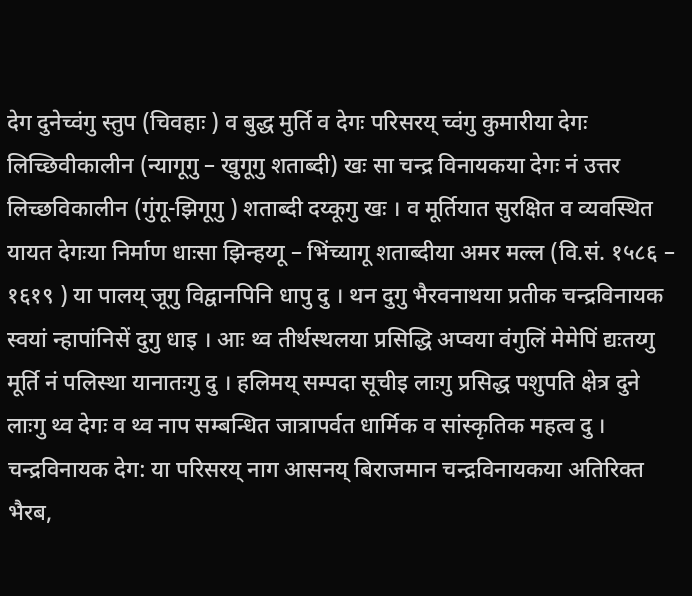देग दुनेच्वंगु स्तुप (चिवहाः ) व बुद्ध मुर्ति व देगः परिसरय् च्वंगु कुमारीया देगः लिच्छिवीकालीन (न्यागूगु – खुगूगु शताब्दी) खः सा चन्द्र विनायकया देगः नं उत्तर लिच्छविकालीन (गुंगू-झिगूगु ) शताब्दी दय्कूगु खः । व मूर्तियात सुरक्षित व व्यवस्थित यायत देगःया निर्माण धाःसा झिन्हय्गू – भिंच्यागू शताब्दीया अमर मल्ल (वि.सं. १५८६ – १६१९ ) या पालय् जूगु विद्वानपिनि धापु दु । थन दुगु भैरवनाथया प्रतीक चन्द्रविनायक स्वयां न्हापांनिसें दुगु धाइ । आः थ्व तीर्थस्थलया प्रसिद्धि अप्वया वंगुलिं मेमेपिं द्यःतय्गु मूर्ति नं पलिस्था यानातःगु दु । हलिमय् सम्पदा सूचीइ लाःगु प्रसिद्ध पशुपति क्षेत्र दुने लाःगु थ्व देगः व थ्व नाप सम्बन्धित जात्रापर्वत धार्मिक व सांस्कृतिक महत्व दु । चन्द्रविनायक देग: या परिसरय् नाग आसनय् बिराजमान चन्द्रविनायकया अतिरिक्त भैरब,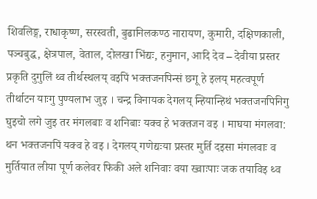शिवलिङ्ग, राधाकृष्ण, सरस्वती, बुढानिलकण्ठ नारायण, कुमारी, दक्षिणकाली, पञ्चबुद्ध, क्षेत्रपाल, वेताल, दोलखा भिंद्यः, हनुमान, आदि देव – देवीया प्रस्तर प्रकृति दुगुलिं थ्व तीर्थस्थलय् वइपिं भक्तजनपिन्सं छगू हे इलय् महत्वपूर्ण तीर्थाटन याःगु पुण्यलाभ जुइ । चन्द्र विनायक देगलय् न्हियान्हिथं भक्तजनपिनिगु घुइचो लगे जुइ तर मंगलबाः व शनिबाः यक्व हे भक्तजन वइ । माघया मंगलवा: थन भक्तजनपिं यक्व हे वइ । देगलय् गणेद्यःया प्रस्तर मुर्ति दइसा मंगलवाः व मुर्तियात लीया पूर्ण कलेवर फिकी अले शनिवाः वया ख्वाःपाः जक तयाविइ थ्व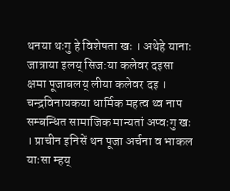थनया थःगु हे विशेषता खः । अथेहे यानाः जात्राया इलय् सिज:या कलेवर दइसा क्षमा पूजाबलय् लीया कलेवर दइ । चन्द्रविनायकया धार्मिक महत्व थ्व नाप सम्बन्धित सामाजिक मान्यतां अप्वःगु खः । प्राचीन इनिसें थन पूजा अर्चना व भाकल याःसा म्हय्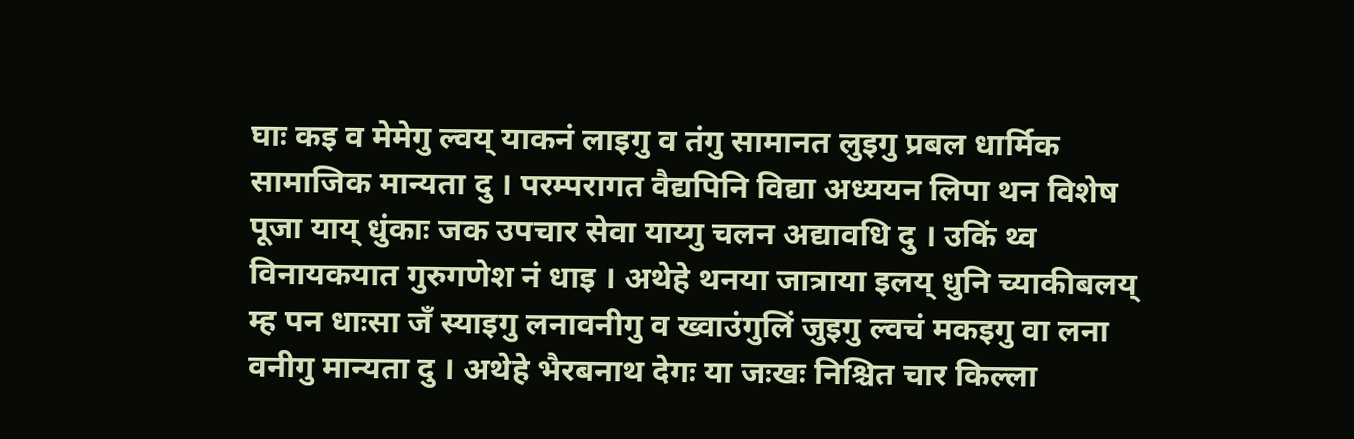घाः कइ व मेमेगु ल्वय् याकनं लाइगु व तंगु सामानत लुइगु प्रबल धार्मिक सामाजिक मान्यता दु । परम्परागत वैद्यपिनि विद्या अध्ययन लिपा थन विशेष पूजा याय् धुंकाः जक उपचार सेवा याय्गु चलन अद्यावधि दु । उकिं थ्व विनायकयात गुरुगणेश नं धाइ । अथेहे थनया जात्राया इलय् धुनि च्याकीबलय् म्ह पन धाःसा जँ स्याइगु लनावनीगु व ख्वाउंगुलिं जुइगु ल्वचं मकइगु वा लना वनीगु मान्यता दु । अथेहे भैरबनाथ देगः या जःखः निश्चित चार किल्ला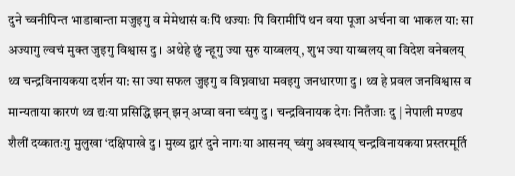दुने च्वनीपिन्त भाडाबान्ता मजुइगु व मेमेथासं वःपिं थज्याः पि विरामीपिं थन वया पूजा अर्चना वा भाकल या: सा अज्यागु ल्वचं मुक्त जुइगु विश्वास दु । अथेहे छुं न्हूगु ज्या सुरु याय्बलय्, शुभ ज्या याय्बलय् वा विदेश वनेबलय् थ्व चन्द्रविनायकया दर्शन या: सा ज्या सफल जुइगु व विघ्नवाधा मवइगु जनधारणा दु । थ्व हे प्रवल जनविश्वास व मान्यताया कारणं थ्व द्यःया प्रसिद्धि झन् झन् अप्वा वना च्वंगु दु । चन्द्रविनायक देगः नितँजाः दु | नेपाली मण्डप शैलीं दय्कातःगु मुलुखा ‘दक्षिपाखे दु । मुख्य द्वारं दुने नागःया आसनय् च्वंगु अवस्थाय् चन्द्रविनायकया प्रस्तरमूर्ति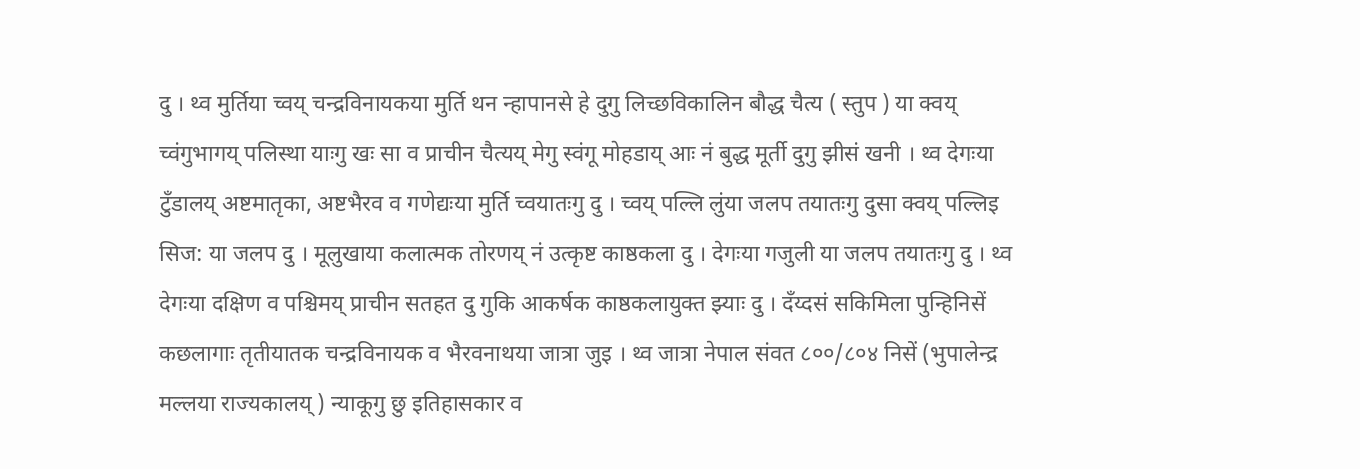दु । थ्व मुर्तिया च्वय् चन्द्रविनायकया मुर्ति थन न्हापानसे हे दुगु लिच्छविकालिन बौद्ध चैत्य ( स्तुप ) या क्वय् च्वंगुभागय् पलिस्था याःगु खः सा व प्राचीन चैत्यय् मेगु स्वंगू मोहडाय् आः नं बुद्ध मूर्ती दुगु झीसं खनी । थ्व देगःया टुँडालय् अष्टमातृका, अष्टभैरव व गणेद्यःया मुर्ति च्वयातःगु दु । च्वय् पल्लि लुंया जलप तयातःगु दुसा क्वय् पल्लिइ सिज: या जलप दु । मूलुखाया कलात्मक तोरणय् नं उत्कृष्ट काष्ठकला दु । देगःया गजुली या जलप तयातःगु दु । थ्व देगःया दक्षिण व पश्चिमय् प्राचीन सतहत दु गुकि आकर्षक काष्ठकलायुक्त झ्याः दु । दँय्दसं सकिमिला पुन्हिनिसें कछलागाः तृतीयातक चन्द्रविनायक व भैरवनाथया जात्रा जुइ । थ्व जात्रा नेपाल संवत ८००/८०४ निसें (भुपालेन्द्र मल्लया राज्यकालय् ) न्याकूगु छु इतिहासकार व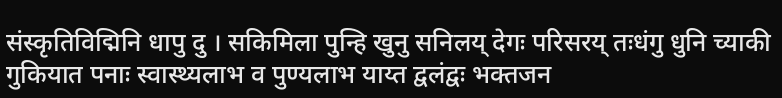संस्कृतिविद्मिनि धापु दु । सकिमिला पुन्हि खुनु सनिलय् देगः परिसरय् तःधंगु धुनि च्याकी गुकियात पनाः स्वास्थ्यलाभ व पुण्यलाभ याय्त द्वलंद्वः भक्तजन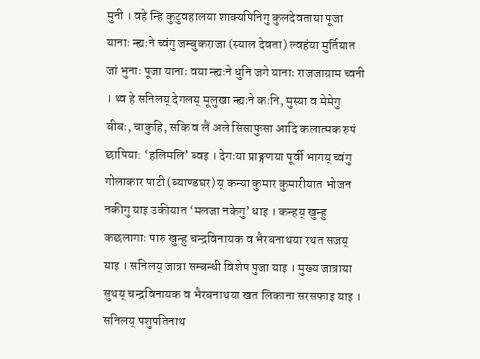मुनी । वहे न्हि कुटुवहालया शाक्यपिनिगु कुलदेवताया पूजा यानाः न्ह्यःने च्वंगु जम्बुकराजा (स्याल देवता) ल्वहंया मुर्तियात जां भुनाः पूजा यानाः वया न्ह्यःने धुनि जगे यानाः राजजाग्राम च्वनी । थ्व हे सनिलय् देगलय् मूलुखा न्ह्यःने कःनि, मुस्या व मेमेगु बीबः, चाकुहि, सकि व लैं अले सिसाफुसा आदि कलात्मक रुपं छापिया: ‘हलिमलि’ ब्वइ । देगःया प्राङ्गणया पूर्वी भागय् च्वंगु गोलाकार पाटी (ब्याण्डघर) य् कन्या कुमार कुमारीयात भोजन नकीगु याइ उकीयात ‘मलजा नकेगु’ धाइ । कन्हय् खुन्हु कछलागाः पारु खुन्हु चन्द्रविनायक व भैरबनाथया रथत सजय् याइ । सनिलय् जात्रा सम्बन्धी विशेष पुजा याइ । मुख्य जात्राया सुथय् चन्द्रविनायक व भैरबनाथया खत लिकाना सरसफाइ याइ । सनिलय् पशुपतिनाथ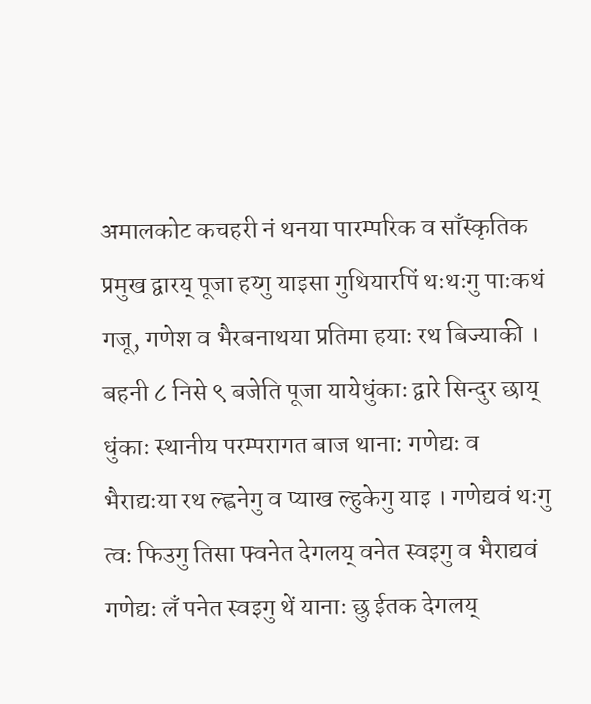अमालकोट कचहरी नं थनया पारम्परिक व साँस्कृतिक प्रमुख द्वारय् पूजा हय्गु याइसा गुथियारपिं थःथःगु पाःकथं गजू, गणेश व भैरबनाथया प्रतिमा हयाः रथ बिज्याकी । बहनी ८ निसे ९ बजेति पूजा यायेधुंकाः द्वारे सिन्दुर छाय् धुंकाः स्थानीय परम्परागत बाज थाना: गणेद्यः व भैराद्यःया रथ ल्ह्वनेगु व प्याख ल्हुकेगु याइ । गणेद्यवं थःगु त्वः फिउगु तिसा फ्वनेत देगलय् वनेत स्वइगु व भैराद्यवं गणेद्यः लँ पनेत स्वइगु थें यानाः छु ईतक देगलय्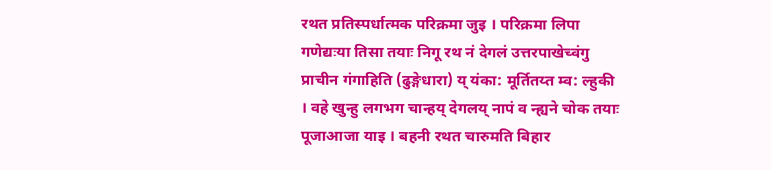रथत प्रतिस्पर्धात्मक परिक्रमा जुइ । परिक्रमा लिपा गणेद्यःया तिसा तयाः निगू रथ नं देगलं उत्तरपाखेच्वंगु प्राचीन गंगाहिति (ढुङ्गेधारा) य् यंका: मूर्तितय्त म्व: ल्हुकी । वहे खुन्हु लगभग चान्हय् देगलय् नापं व न्ह्यने चोक तयाः पूजाआजा याइ । बहनी रथत चारुमति बिहार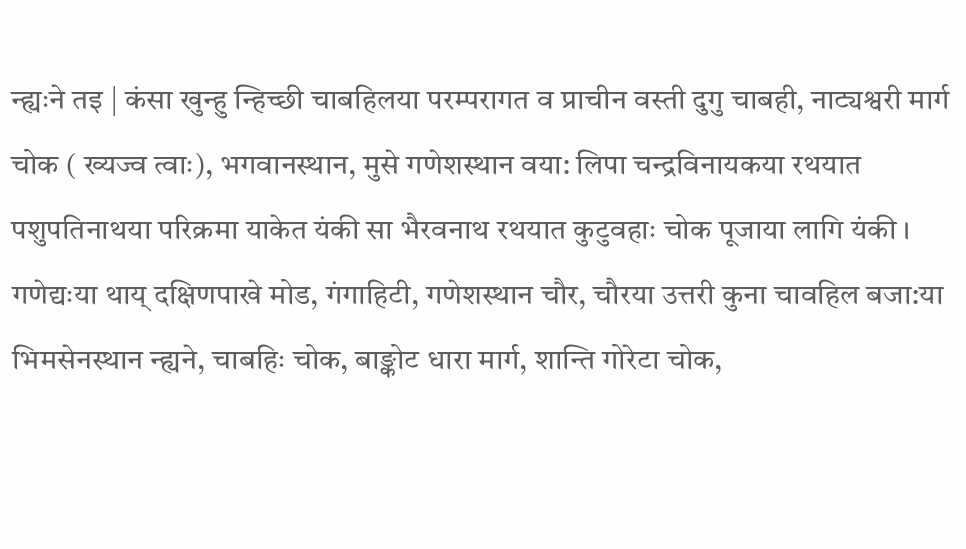न्ह्यःने तइ | कंसा खुन्हु न्हिच्छी चाबहिलया परम्परागत व प्राचीन वस्ती दुगु चाबही, नाट्यश्वरी मार्ग चोक ( ख्यज्व त्वाः), भगवानस्थान, मुसे गणेशस्थान वया: लिपा चन्द्रविनायकया रथयात पशुपतिनाथया परिक्रमा याकेत यंकी सा भैरवनाथ रथयात कुटुवहाः चोक पूजाया लागि यंकी । गणेद्यःया थाय् दक्षिणपाखे मोड, गंगाहिटी, गणेशस्थान चौर, चौरया उत्तरी कुना चावहिल बजा:या भिमसेनस्थान न्ह्यने, चाबहिः चोक, बाङ्कोट धारा मार्ग, शान्ति गोरेटा चोक,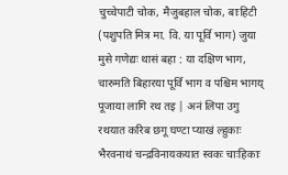चुच्चेपाटी चोक, मैजुबहाल चोक, बाःहिटी (पशुपति मित्र मा. वि. या पूर्वि भाग) जुया मुसे गणेद्यः थासं बहा : या दक्षिण भाग, चारुमति बिहारया पूर्वि भाग व पश्चिम भागय् पूजाया लागि रथ तइ | अनं लिपा उगु रथयात करिब छगू घण्टा प्याखं ल्हुकाः भैरवनाथं चन्द्रविनायकयात स्वकः चाःहिकाः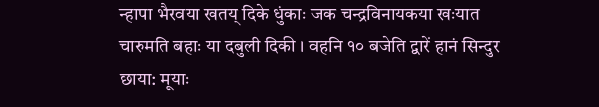न्हापा भैरवया खतय् दिके धुंकाः जक चन्द्रविनायकया खःयात चारुमति बहाः या दबुली दिकी । वहनि १० बजेति द्वारें हानं सिन्दुर छाया: मूयाः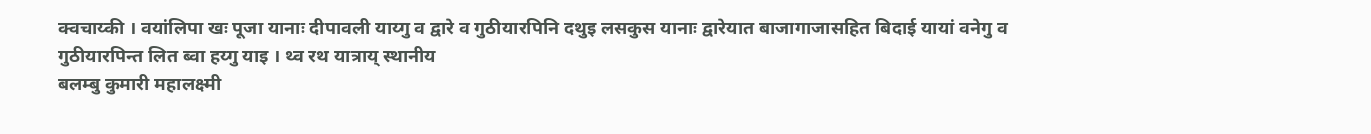क्वचाय्की । वयांलिपा खः पूजा यानाः दीपावली याय्गु व द्वारे व गुठीयारपिनि दथुइ लसकुस यानाः द्वारेयात बाजागाजासहित बिदाई यायां वनेगु व गुठीयारपिन्त लित ब्वा हय्गु याइ । थ्व रथ यात्राय् स्थानीय
बलम्बु कुमारी महालक्ष्मी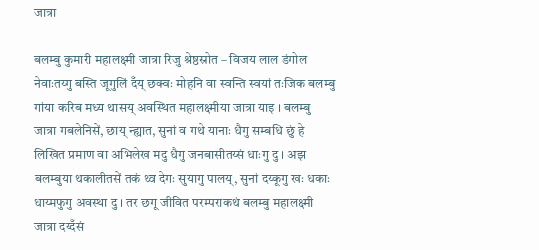जात्रा

बलम्बु कुमारी महालक्ष्मी जात्रा रिजु श्रेष्ठस्रोत – विजय लाल डंगोल नेवाःतय्गु बस्ति जूगुलिं दँय् छक्वः मोहनि वा स्वन्ति स्वयां तःजिक बलम्बु गांया करिब मध्य थासय् अवस्थित महालक्ष्मीया जात्रा याइ । बलम्बु जात्रा गबलेनिसें, छाय् न्ह्यात, सुनां व गथे यानाः धैगु सम्बधि छुं हे लिखित प्रमाण वा अभिलेख मदु धैगु जनबासीतय्सं धाःगु दु । अझ बलम्बुया थकालीतसें तकं थ्व देगः सुयागु पालय्, सुनां दय्कूगु खः धकाः धाय्मफुगु अवस्था दु । तर छगू जीवित परम्पराकथं बलम्बु महालक्ष्मी जात्रा दय्दँसं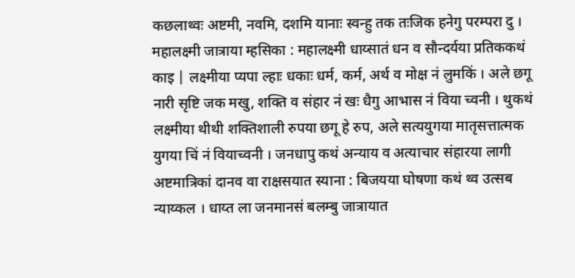कछलाथ्वः अष्टमी, नवमि, दशमि यानाः स्वन्हु तक तःजिक हनेगु परम्परा दु । महालक्ष्मी जात्राया म्हसिका : महालक्ष्मी धाय्सातं धन व सौन्दर्यया प्रतिककथं काइ | लक्ष्मीया प्यपा ल्हाः धकाः धर्म, कर्म, अर्थ व मोक्ष नं लुमकिं । अले छगू नारी सृष्टि जक मखु, शक्ति व संहार नं खः धैगु आभास नं विया च्वनी । थुकथं लक्ष्मीया थीथी शक्तिशाली रुपया छगू हे रुप, अले सत्ययुगया मातृसत्तात्मक युगया चिं नं वियाच्वनी । जनधापु कथं अन्याय व अत्याचार संहारया लागी अष्टमात्रिकां दानव वा राक्षसयात स्याना : बिजयया घोषणा कथं थ्व उत्सब न्याय्कल । धाय्त ला जनमानसं बलम्बु जात्रायात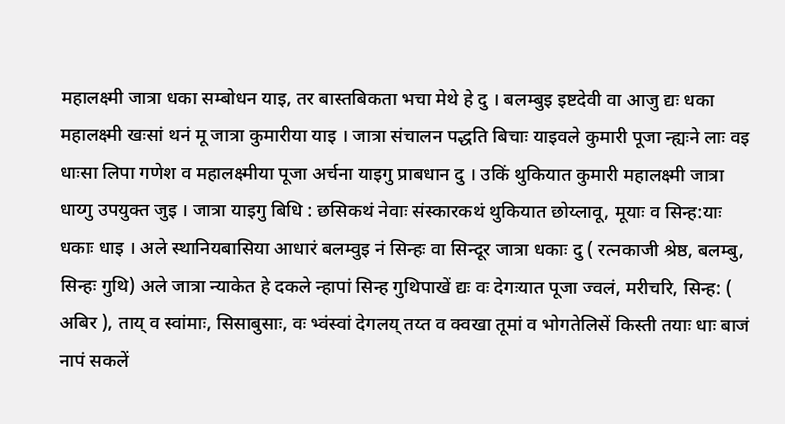महालक्ष्मी जात्रा धका सम्बोधन याइ, तर बास्तबिकता भचा मेथे हे दु । बलम्बुइ इष्टदेवी वा आजु द्यः धका महालक्ष्मी खःसां थनं मू जात्रा कुमारीया याइ । जात्रा संचालन पद्धति बिचाः याइवले कुमारी पूजा न्ह्यःने लाः वइ धाःसा लिपा गणेश व महालक्ष्मीया पूजा अर्चना याइगु प्राबधान दु । उकिं थुकियात कुमारी महालक्ष्मी जात्रा धाय्गु उपयुक्त जुइ । जात्रा याइगु बिधि : छसिकथं नेवाः संस्कारकथं थुकियात छोय्लावू, मूयाः व सिन्ह:याः धकाः धाइ । अले स्थानियबासिया आधारं बलम्वुइ नं सिन्हः वा सिन्दूर जात्रा धकाः दु ( रत्नकाजी श्रेष्ठ, बलम्बु, सिन्हः गुथि) अले जात्रा न्याकेत हे दकले न्हापां सिन्ह गुथिपाखें द्यः वः देगःयात पूजा ज्वलं, मरीचरि, सिन्ह: ( अबिर ), ताय् व स्वांमाः, सिसाबुसाः, वः भ्वंस्वां देगलय् तय्त व क्वखा तूमां व भोगतेलिसें किस्ती तयाः धाः बाजं नापं सकलें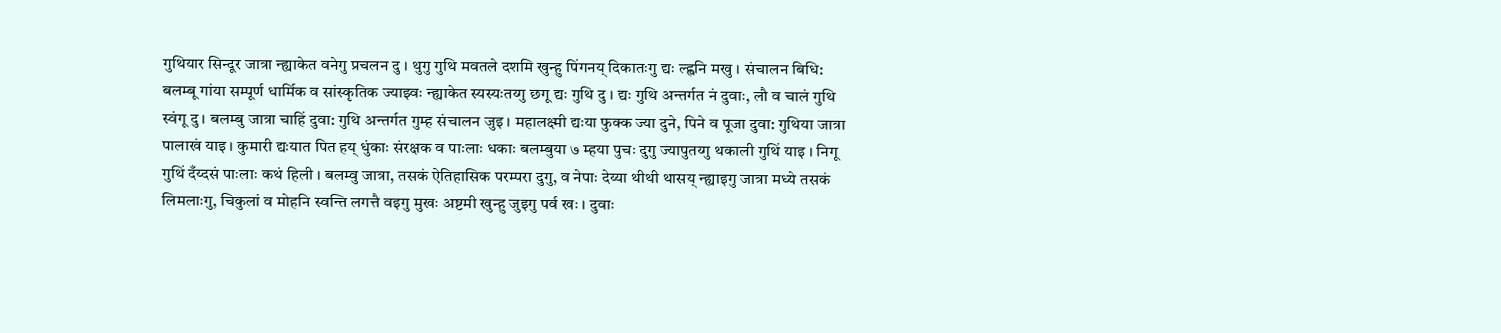गुथियार सिन्दूर जात्रा न्ह्याकेत वनेगु प्रचलन दु । थुगु गुथि मवतले दशमि खुन्हु पिंगनय् दिकातःगु द्यः ल्ह्वनि मखु । संचालन बिधि: बलम्बू गांया सम्पूर्ण धार्मिक व सांस्कृतिक ज्याझ्वः न्ह्याकेत स्यस्यःतय्गु छगू द्यः गुथि दु । द्यः गुथि अन्तर्गत नं दुवाः, लौ व चालं गुथि स्वंगू दु । बलम्बु जात्रा चाहिं दुवा: गुथि अन्तर्गत गुम्ह संचालन जुइ । महालक्ष्मी द्यःया फुक्क ज्या दुने, पिने व पूजा दुवा: गुथिया जात्रा पालाखं याइ । कुमारी द्यःयात पित हय् धुंकाः संरक्षक व पाःलाः धकाः बलम्बुया ७ म्हया पुचः दुगु ज्यापुतय्गु थकाली गुथिं याइ । निगू गुथिं दँय्दसं पाःलाः कथं हिली । बलम्वु जात्रा, तसकं ऐतिहासिक परम्परा दुगु, व नेपाः देय्या थीथी थासय् न्ह्याइगु जात्रा मध्ये तसकं लिमलाःगु, चिकुलां व मोहनि स्वन्ति लगत्तै वइगु मुखः अष्टमी खुन्हु जुइगु पर्व खः । दुवाः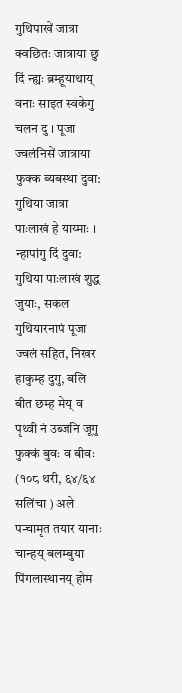गुथिपाखें जात्रा क्वछितः जात्राया छु दिं न्ह्यः ब्रम्हूयाथाय् वनाः साइत स्वकेगु चलन दु । पूजा ज्वलंनिसें जात्राया फुक्क ब्यबस्था दुवा: गुथिया जात्रा पाःलाखं हे याय्माः । न्हापांगु दिं दुवा: गुथिया पाःलाखं शुद्ध जुयाः, सकल गुथियारनापं पूजा ज्वलं सहित, निखर हाकुम्ह दुगु, बलि बीत छम्ह मेय् व पृथ्वी नं उब्जनि जूगु फुक्कं बुवः व बीवः (१०८ थरी, ६४/६४ सलिंचा ) अले पन्चामृत तयार यानाः चान्हय् बलम्बुया पिंगलास्थानय् होम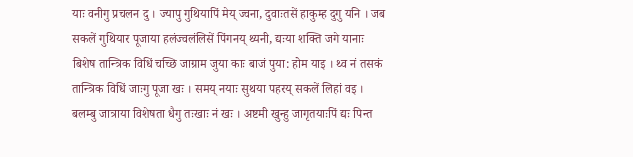याः वनीगु प्रचलन दु । ज्यापु गुथियापिं मेय् ज्वना, दुवाःतसें हाकुम्ह दुगु यनि । जब सकलें गुथियार पूजाया हलंज्वलंलिसें पिंगनय् थ्यनी, द्यःया शक्ति जगे यानाः बिशेष तान्त्रिक विधिं चच्छि जाग्राम जुया काः बाजं पुया: होम याइ । थ्व नं तसकं तान्त्रिक विधिं जाःगु पूजा खः । समय् नयाः सुथया पहरय् सकलें लिहां वइ । बलम्बु जात्राया विशेषता धैगु तःखाः नं खः । अष्टमी खुन्हु जागृतयाःपिं द्यः पिन्त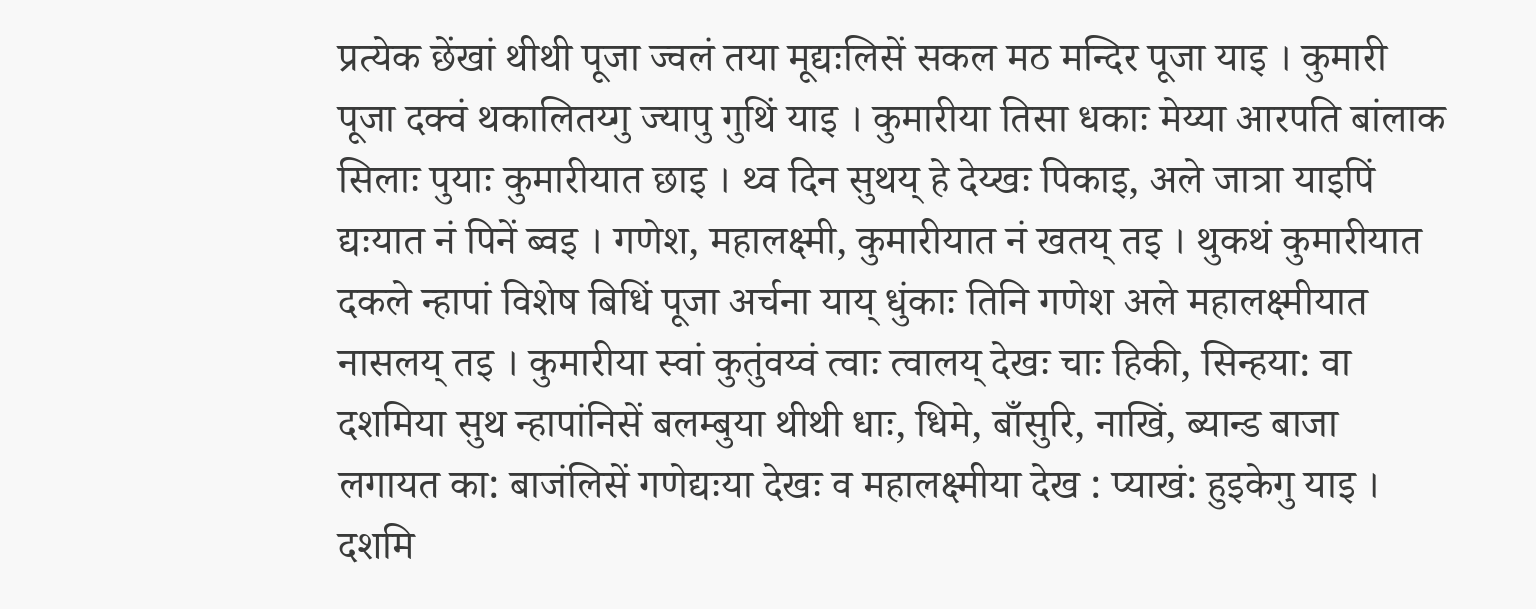प्रत्येक छेंखां थीथी पूजा ज्वलं तया मूद्यःलिसें सकल मठ मन्दिर पूजा याइ । कुमारी पूजा दक्वं थकालितय्गु ज्यापु गुथिं याइ । कुमारीया तिसा धकाः मेय्या आरपति बांलाक सिलाः पुयाः कुमारीयात छाइ । थ्व दिन सुथय् हे देय्खः पिकाइ, अले जात्रा याइपिं द्यःयात नं पिनें ब्वइ । गणेश, महालक्ष्मी, कुमारीयात नं खतय् तइ । थुकथं कुमारीयात दकले न्हापां विशेष बिधिं पूजा अर्चना याय् धुंकाः तिनि गणेश अले महालक्ष्मीयात नासलय् तइ । कुमारीया स्वां कुतुंवय्वं त्वाः त्वालय् देखः चाः हिकी, सिन्हया: वा दशमिया सुथ न्हापांनिसें बलम्बुया थीथी धाः, धिमे, बाँसुरि, नाखिं, ब्यान्ड बाजा लगायत का: बाजंलिसें गणेद्यःया देखः व महालक्ष्मीया देख : प्याखं: हुइकेगु याइ । दशमि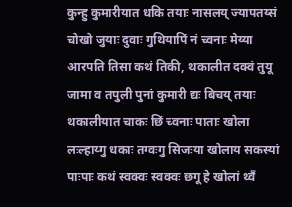कुन्हु कुमारीयात धकि तयाः नासलय् ज्यापतय्सं चोखो जुयाः दुवाः गुथियापिं नं च्वनाः मेय्या आरपति तिसा कथं तिकी, थकालीत दक्वं तुयू जामा व तपुली पुनां कुमारी द्यः बिचय् तयाः थकालीयात चाकः छिं च्वनाः पाताः खोला लःल्हाय्गु धकाः तग्वःगु सिजःया खोलाय सकस्यां पाःपाः कथं स्वक्वः स्वक्वः छगू हे खोलां थ्वँ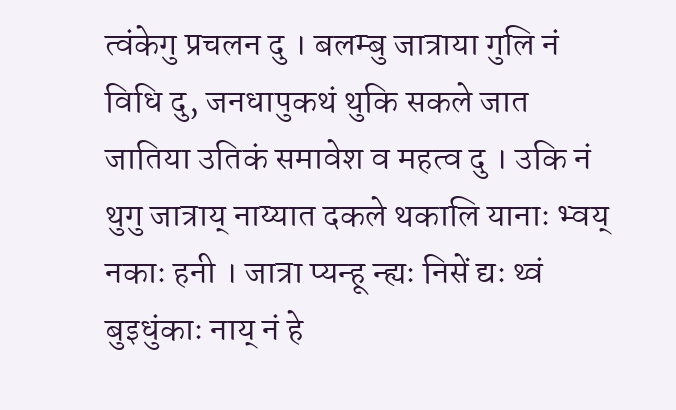त्वंकेगु प्रचलन दु । बलम्बु जात्राया गुलि नं विधि दु, जनधापुकथं थुकि सकले जात जातिया उतिकं समावेश व महत्व दु । उकि नं थुगु जात्राय् नाय्यात दकले थकालि यानाः भ्वय् नकाः हनी । जात्रा प्यन्हू न्ह्यः निसें द्यः थ्वं बुइधुंकाः नाय् नं हे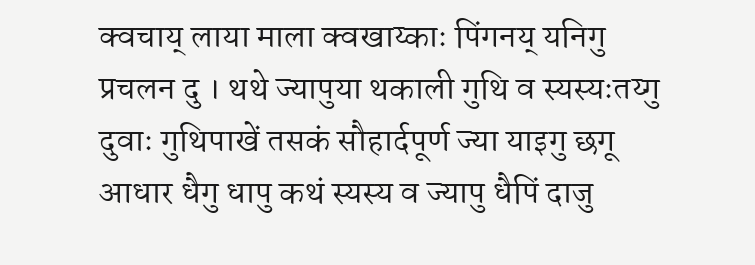क्वचाय् लाया माला क्वखाय्काः पिंगनय् यनिगु प्रचलन दु । थथे ज्यापुया थकाली गुथि व स्यस्यःतय्गु दुवाः गुथिपाखें तसकं सौहार्दपूर्ण ज्या याइगु छगू आधार धैगु धापु कथं स्यस्य व ज्यापु धैपिं दाजु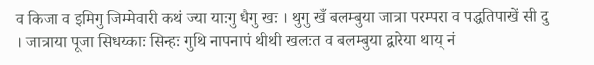व किजा व इमिगु जिम्मेवारी कथं ज्या याःगु धैगु खः । थुगु खँ बलम्बुया जात्रा परम्परा व पद्धतिपाखें सी दु । जात्राया पूजा सिधय्काः सिन्हः गुथि नापनापं थीथी खलःत व बलम्बुया द्वारेया थाय् नं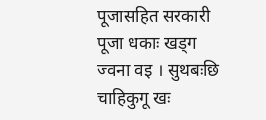पूजासहित सरकारी पूजा धकाः खड्ग ज्वना वइ । सुथबःछि चाहिकुगू खः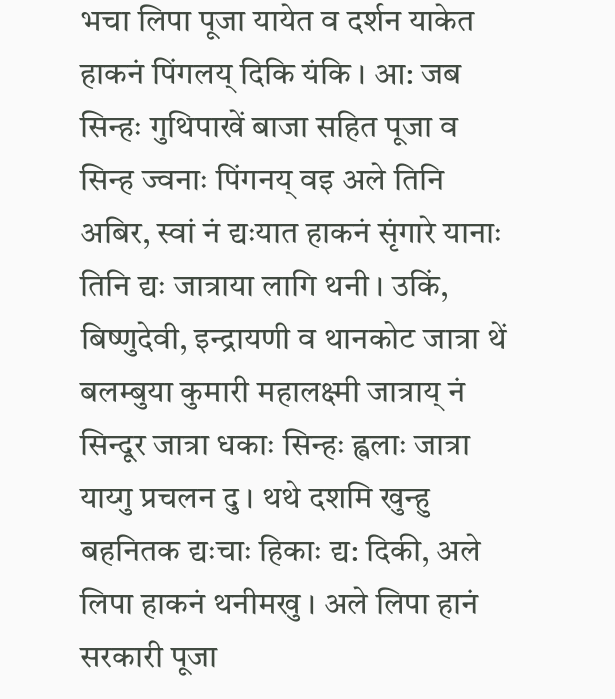भचा लिपा पूजा यायेत व दर्शन याकेत हाकनं पिंगलय् दिकि यंकि । आ: जब सिन्हः गुथिपाखें बाजा सहित पूजा व सिन्ह ज्वनाः पिंगनय् वइ अले तिनि अबिर, स्वां नं द्यःयात हाकनं सृंगारे यानाः तिनि द्यः जात्राया लागि थनी । उकिं, बिष्णुदेवी, इन्द्रायणी व थानकोट जात्रा थें बलम्बुया कुमारी महालक्ष्मी जात्राय् नं सिन्दूर जात्रा धकाः सिन्हः ह्वलाः जात्रा याय्गु प्रचलन दु । थथे दशमि खुन्हु बहनितक द्यःचाः हिकाः द्य: दिकी, अले लिपा हाकनं थनीमखु । अले लिपा हानं सरकारी पूजा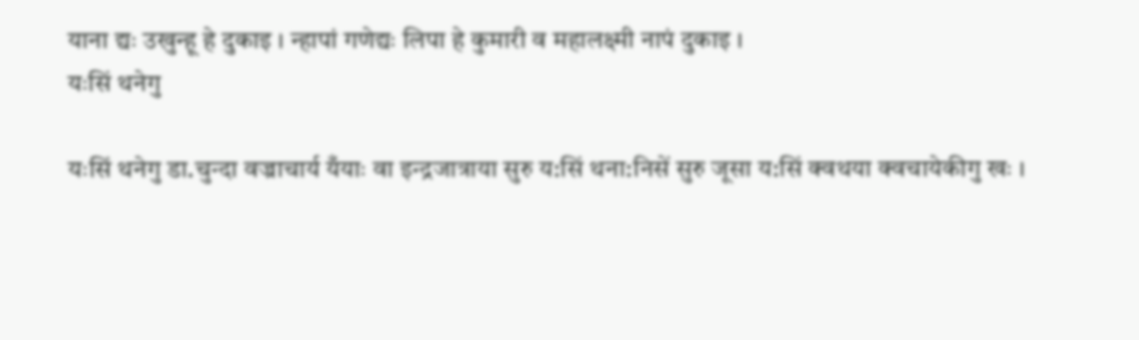याना द्यः उखुन्हू हे दुकाइ । न्हापां गणेद्यः लिपा हे कुमारी व महालक्ष्मी नापं दुकाइ ।
यःसिं थनेगु

यःसिं थनेगु डा.चुन्दा वज्राचार्य यँयाः वा इन्द्रजात्राया सुरु य:सिं थना:निसें सुरु जूसा य:सिं क्वथया क्वचायेकीगु खः ।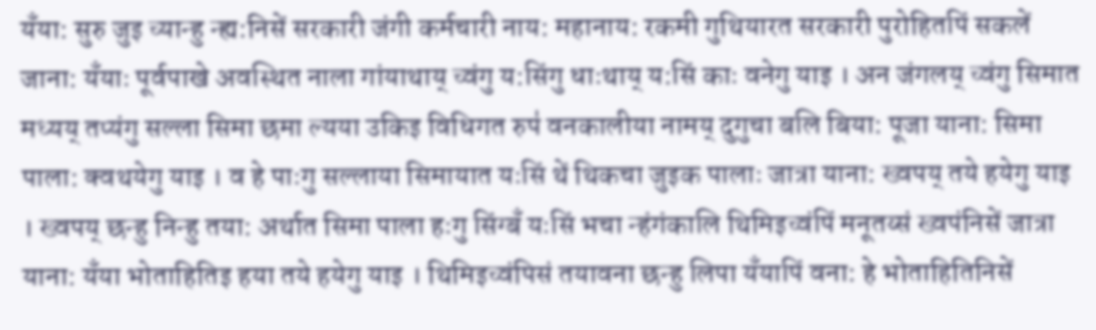यँया: सुरु जुइ च्यान्हु न्ह्य:निसें सरकारी जंगी कर्मचारी नाय: महानाय: रकमी गुथियारत सरकारी पुरोहितपिं सकलें जाना: यँयाः पूर्वपाखे अवस्थित नाला गांयाथाय् च्वंगु य:सिंगु धाःथाय् य:सिं काः वनेगु याइ । अन जंगलय् च्वंगु सिमात मध्यय् तप्यंगु सल्ला सिमा छमा ल्यया उकिइ विधिगत रुप॑ वनकालीया नामय् दुगुचा बलि बिया: पूजा याना: सिमा पाला: क्वथयेगु याइ । व हे पाःगु सल्लाया सिमायात यःसिं थें थिकचा जुइक पालाः जात्रा याना: ख्वपय् तये हयेगु याइ । ख्वपय् छन्हु निन्हु तया: अर्थात सिमा पाला हःगु सिंग्बँ यःसिं भचा न्हंगंकालि थिमिइच्वंपिं मनूतय्सं ख्वपंनिसें जात्रा याना: यँया भोताहितिइ हया तये हयेगु याइ । थिमिइच्वंपिसं तयावना छन्हु लिपा यँयापिं वना: हे भोताहितिनिसें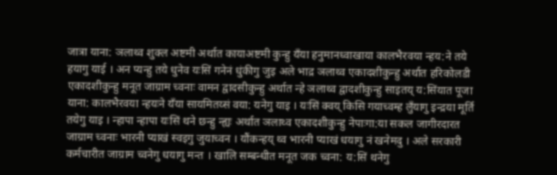जात्रा याना: ञलाथ्व शुक्ल अष्टमी अर्थात कायाअष्टमी कुन्हु यँया हनुमानध्वाखाया कालभैरवया न्हय:ने तये हयागु याई । अन प्यन्हु तये धुनेव यःसिं गनेनं धुंकीगु जुइ अले भाद्र ञलाथ्व एकादशीकुन्हु अर्थात हरिकोलडी एकादशीकुन्हु मनूत जाग्राम च्वनाः वामन द्वादसीकुन्हु अर्थात न्हे ञलाथ्व द्वादशीकुन्हु साइतय् य:सिंयात पूजा याना: कालभैरवया न्हयःने यँया सायमितय्सं वया: यनेगु याइ । यःसिं क्वय् किसि गयाच्वम्ह लुँयागु इन्द्रया मूर्ति तयेगु याइ । न्हापा न्हापा यःसिं थने छन्हु न्ह्यः अर्थात ञलाथ्व एकादशीकुन्हु नेपाःगा:या सकल जागीरदारत जाग्राम च्वनाः भारनी प्याखं स्वइगु जुयाच्वन । यौंकन्हय् थ्व भारनी प्याखं धयागु नं खनेमदु । अले सरकारी कर्मचारीत जाग्राम च्वनेगु धयागु मन्त । खालि सम्बन्धीत मनूत जक च्वना: य:सिं थनेगु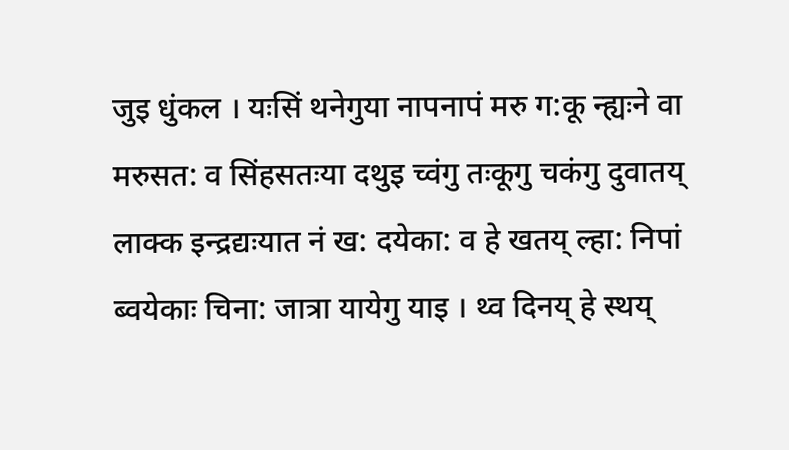जुइ धुंकल । यःसिं थनेगुया नापनापं मरु ग:कू न्ह्यःने वा मरुसत: व सिंहसतःया दथुइ च्वंगु तःकूगु चकंगु दुवातय् लाक्क इन्द्रद्यःयात नं ख: दयेका: व हे खतय् ल्हा: निपां ब्वयेकाः चिना: जात्रा यायेगु याइ । थ्व दिनय् हे स्थय्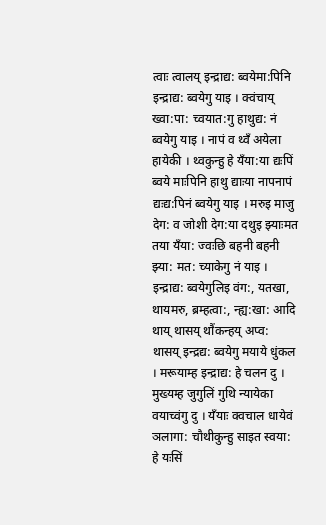त्वाः त्वालय् इन्द्राद्य: ब्वयेमा:पिनि इन्द्राद्य: ब्वयेगु याइ । क्वंचाय् ख्वा:पा: च्वयात:गु हाथुद्य: नं ब्वयेगु याइ । नापं व थ्वँ अयेला हायेकी । थ्वकुन्हु हे यँया:या द्यःपिं ब्वये माःपिनि हाथु द्याःया नापनापं द्यःद्य:पिनं ब्वयेगु याइ । मरुइ माजु देग: व जोशी देग:या दथुइ झ्याःमत तया यँया: ज्वःछि बहनी बहनी झ्या: मत: च्याकेगु नं याइ । इन्द्राद्य: ब्वयेगुलिइ वंग:, यतखा, थायमरु, ब्रम्हत्वा:, न्ह्य:खा: आदि थाय् थासय् थौंकन्हय् अप्व: थासय् इन्द्रद्य: ब्वयेगु मयाये धुंकल । मरूयाम्ह इन्द्राद्य: हे चलन दु । मुख्यम्ह जुगुलिं गुथि न्यायेका वयाच्वंगु दु । यँयाः क्वचाल धायेवं ञलागा: चौथीकुन्हु साइत स्वया: हे यःसिं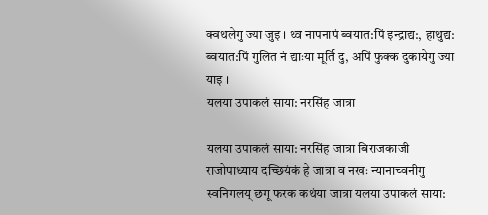क्वथलेगु ज्या जुइ । थ्व नापनापं ब्वयात:पिं इन्द्राद्य:, हाथुद्य: ब्वयात:पिं गुलित नं द्याःया मूर्ति दु, अपिं फुक्क दुकायेगु ज्या याइ ।
यलया उपाकलं साया: नरसिंह जात्रा

यलया उपाकलं साया: नरसिंह जात्रा बिराजकाजी राजोपाध्याय दच्छियंकं हे जात्रा व नखः न्यानाच्वनीगु स्वनिगलय् छगू फरक कथंया जात्रा यलया उपाकलं साया: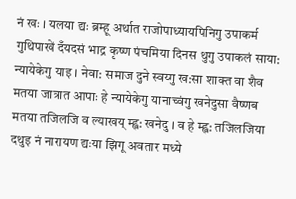नं खः । यलया द्यः ब्रम्हू अर्थात राजोपाध्यायपिनिगु उपाकर्म गुथिपाखें दँयदसं भाद्र कृष्ण पंचमिया दिनस थुगु उपाकलं साया: न्यायेकेगु याइ । नेवा: समाज दुने स्वय्गु ख:सा शाक्त वा शैव मतया जात्रात आपाः हे न्यायेकेगु यानाच्वंगु खनेदुसा वैष्णब मतया तजिलजि व ल्याखय् म्ह्व: खनेदु । व हे म्ह्व: तजिलजिया दथुइ नं नारायण द्यःया झिगू अवतार मध्ये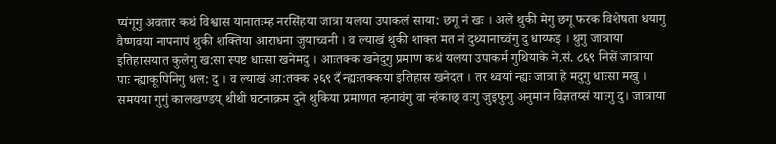प्यंगूगु अवतार कथं विश्वास यानातःम्ह नरसिंहया जात्रा यलया उपाकलं साया: छगू नं खः । अले थुकी मेगु छगू फरक विशेषता धयागु वैष्णवया नापनापं थुकी शक्तिया आराधना जुयाच्वनी । व ल्याखं थुकी शाक्त मत नं दुथ्यानाच्वंगु दु धाय्फइ । थुगु जात्राया इतिहासयात कुलेगु ख:सा स्पष्ट धाःसा खनेमदु । आःतक्क खनेदुगु प्रमाण कथं यलया उपाकर्म गुथियाके ने.सं. ८६९ निसें जात्राया पाः न्ह्याकूपिनिगु धल: दु । व ल्याखं आ:तक्क २६९ दँ न्ह्यःतक्कया इतिहास खनेदत । तर थ्वयां न्ह्यः जात्रा हे मदुगु धाःसा मखु । समयया गुगुं कालखण्डय् थीथी घटनाक्रम दुने थुकिया प्रमाणत न्हनावंगु वा न्हंकाछ् वःगु जुइफुगु अनुमान विज्ञतय्सं याःगु दु। जात्राया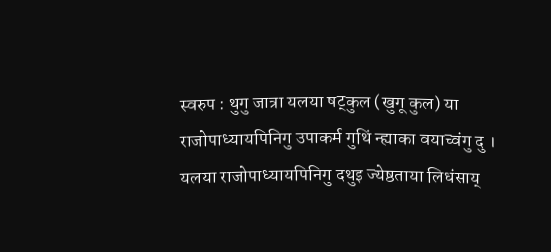स्वरुप : थुगु जात्रा यलया षट्कुल (खुगू कुल) या राजोपाध्यायपिनिगु उपाकर्म गुथिं न्ह्याका वयाच्वंगु दु । यलया राजोपाध्यायपिनिगु दथुइ ज्येष्ठताया लिधंसाय्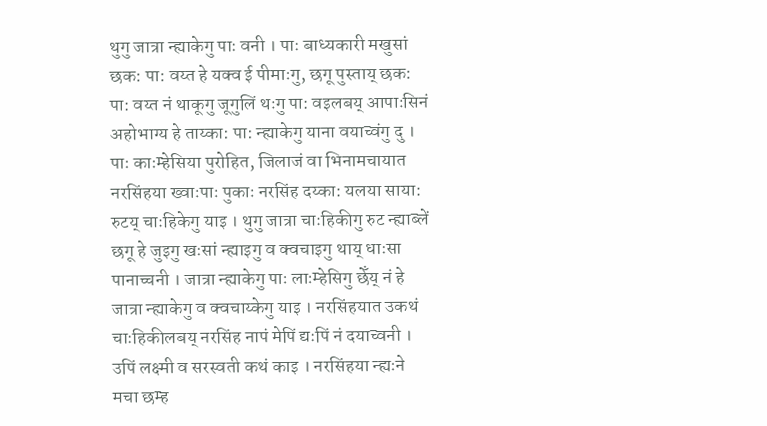थुगु जात्रा न्ह्याकेगु पाः वनी । पाः बाध्यकारी मखुसां छक: पा: वय्त हे यक्व ई पीमाःगु, छगू पुस्ताय् छक: पा: वय्त नं थाकूगु जूगुलिं थःगु पा: वइलबय् आपाःसिनं अहोभाग्य हे ताय्का: पा: न्ह्याकेगु याना वयाच्वंगु दु । पाः काःम्हेसिया पुरोहित, जिलाजं वा भिनामचायात नरसिंहया ख्वाःपाः पुकाः नरसिंह दय्का: यलया साया: रुटय् चाःहिकेगु याइ । थुगु जात्रा चाःहिकीगु रुट न्ह्याब्लें छगू हे जुइगु खःसां न्ह्याइगु व क्वचाइगु थाय् धाःसा पानाच्चनी । जात्रा न्ह्याकेगु पाः लाःम्हेसिगु छेँय् नं हे जात्रा न्ह्याकेगु व क्वचाय्केगु याइ । नरसिंहयात उकथं चाःहिकीलबय् नरसिंह नापं मेपिं द्यःपिं नं दयाच्वनी । उपिं लक्ष्मी व सरस्वती कथं काइ । नरसिंहया न्ह्यःने मचा छम्ह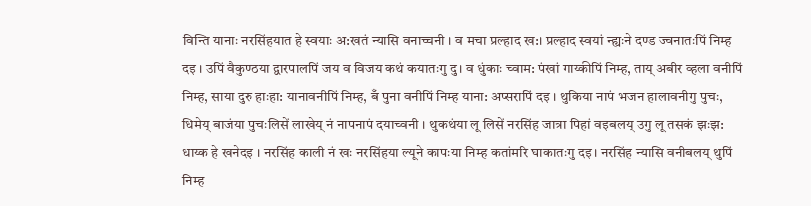विन्ति यानाः नरसिंहयात हे स्वयाः अ:खतं न्यासि वनाच्चनी । व मचा प्रल्हाद ख:। प्रल्हाद स्वयां न्ह्यःने दण्ड ज्वनातःपिं निम्ह दइ । उपिं वैकुण्ठया द्वारपालपिं जय व विजय कथं कयातःगु दु। व धुंकाः च्वाम: पंखां गाय्कीपिं निम्ह, ताय् अबीर व्हला वनीपिं निम्ह, साया दुरु हाःहा: यानावनीपिं निम्ह, बँ पुना वनीपिं निम्ह याना: अप्सरापिं दइ । थुकिया नापं भजन हालावनीगु पुचः, धिमेय् बाजंया पुचःलिसें लाखेय् नं नापनापं दयाच्वनी । थुकथंया लू लिसें नरसिंह जात्रा पिहां वइबलय् उगु लू तसकं झःझ: धाय्क हे खनेदइ । नरसिंह काली नं खः नरसिंहया ल्यूने कापःया निम्ह कतांमरि घाकातःगु दइ। नरसिंह न्यासि वनीबलय् थुपिं निम्ह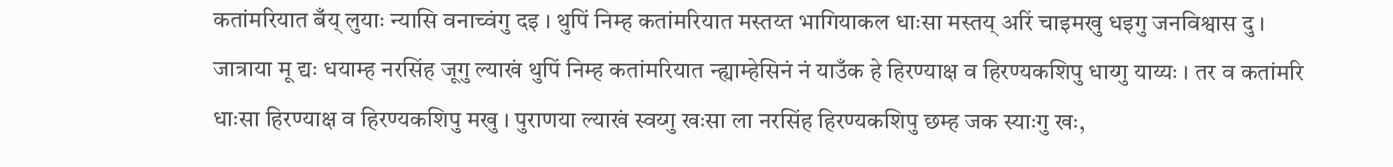कतांमरियात बँय् लुयाः न्यासि वनाच्वंगु दइ । थुपिं निम्ह कतांमरियात मस्तय्त भागियाकल धाःसा मस्तय् अरिं चाइमखु धइगु जनविश्वास दु । जात्राया मू द्यः धयाम्ह नरसिंह जूगु ल्याखं थुपिं निम्ह कतांमरियात न्ह्याम्हेसिनं नं याउँक हे हिरण्याक्ष व हिरण्यकशिपु धाय्गु याय्यः । तर व कतांमरि धाःसा हिरण्याक्ष व हिरण्यकशिपु मखु । पुराणया ल्याखं स्वय्गु खःसा ला नरसिंह हिरण्यकशिपु छम्ह जक स्याःगु खः,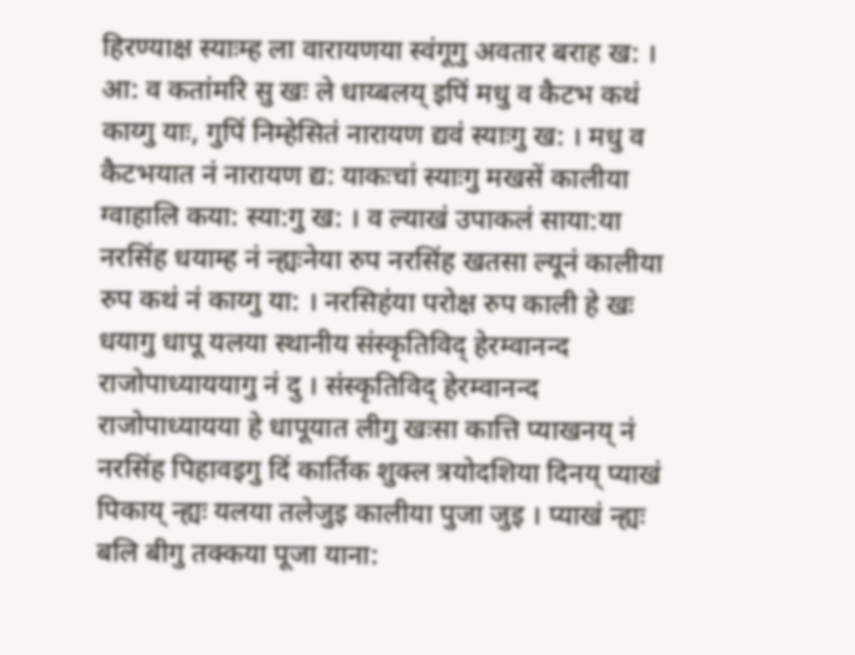हिरण्याक्ष स्याःम्ह ला वारायणया स्वंगूगु अवतार बराह ख: । आ: व कतांमरि सु खः ले धाय्बलय् इपिं मधु व कैटभ कथं काय्गु याः, गुपिं निम्हेसितं नारायण द्यवं स्याःगु ख: । मधु व कैटभयात नं नारायण द्य: याकःचां स्याःगु मखसें कालीया ग्वाहालि कया: स्या:गु ख: । व ल्याखं उपाकलं साया:या नरसिंह धयाम्ह नं न्ह्यःनेया रुप नरसिंह खतसा ल्यूनं कालीया रुप कथं नं काय्गु या: । नरसिहंया परोक्ष रुप काली हे खः धयागु धापू यलया स्थानीय संस्कृतिविद् हेरम्वानन्द राजोपाध्याययागु नं दु । संस्कृतिविद् हेरम्वानन्द राजोपाध्यायया हे धापूयात लीगु खःसा कात्ति प्याखनय् नं नरसिंह पिहावइगु दिं कार्तिक शुक्ल त्रयोदशिया दिनय् प्याखं पिकाय् न्ह्यः यलया तलेजुइ कालीया पुजा जुइ । प्याखं न्ह्यः बलि बीगु तक्कया पूजा याना: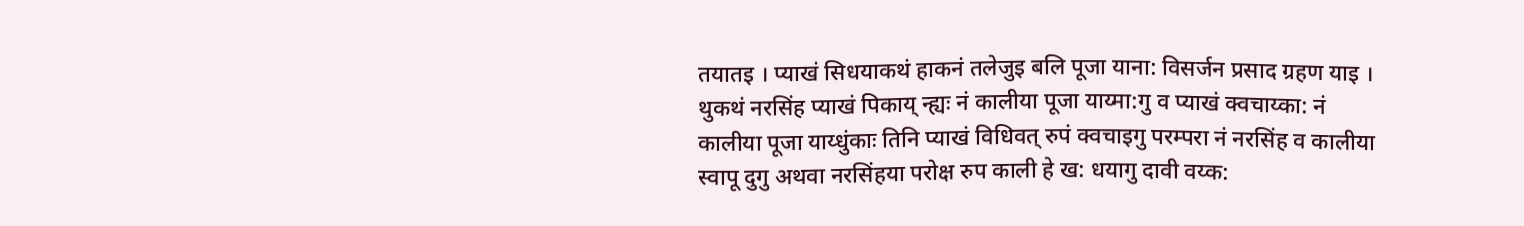तयातइ । प्याखं सिधयाकथं हाकनं तलेजुइ बलि पूजा याना: विसर्जन प्रसाद ग्रहण याइ । थुकथं नरसिंह प्याखं पिकाय् न्ह्यः नं कालीया पूजा याय्मा:गु व प्याखं क्वचाय्का: नं कालीया पूजा याय्धुंकाः तिनि प्याखं विधिवत् रुपं क्वचाइगु परम्परा नं नरसिंह व कालीया स्वापू दुगु अथवा नरसिंहया परोक्ष रुप काली हे ख: धयागु दावी वय्क: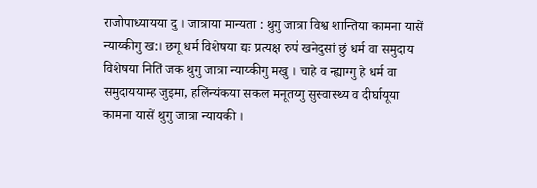राजोपाध्यायया दु । जात्राया मान्यता : थुगु जात्रा विश्व शान्तिया कामना यासें न्याय्कीगु ख:। छगू धर्म विशेषया द्यः प्रत्यक्ष रुप॑ खनेदुसां छुं धर्म वा समुदाय विशेषया नितिं जक थुगु जात्रा न्याय्कीगु मखु । चाहे व न्ह्याग्गु हे धर्म वा समुदाययाम्ह जुइमा, हलिंन्यंकया सकल मनूतय्गु सुस्वास्थ्य व दीर्घायूया कामना यासें थुगु जात्रा न्यायकी ।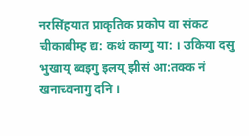नरसिंहयात प्राकृतिक प्रकोप वा संकट चीकाबीम्ह द्य: कथं काय्गु या: । उकिया दसु भुखाय् ब्वइगु इलय् झीसं आ:तक्क नं खनाच्वनागु दनि ।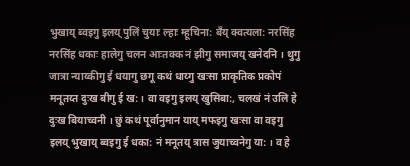भुखाय् ब्वइगु इलय् पुलिं चुयाः ल्हाः म्हूचिना: बँय् क्वत्यला: नरसिंह नरसिंह धकाः हालेगु चलन आःतक्क नं झीगु समाजय् खनेदनि । थुगु जात्रा न्याय्कीगु ई धयागु छगू कथं धाय्गु खःसा प्राकृतिक प्रकोपं मनूतय्त दुःख बीगु ई ख:। वा वइगु इलय् खुसिबा:, चलखं नं उलि हे दुःख बियाच्वनी । छुं कथं पूर्वानुमान याय् मफइगु खःसा वा वइगु इलय् भुखाय् ब्वइगु ई धका: नं मनूतय् त्रास जुयाच्वनेगु या: । व हे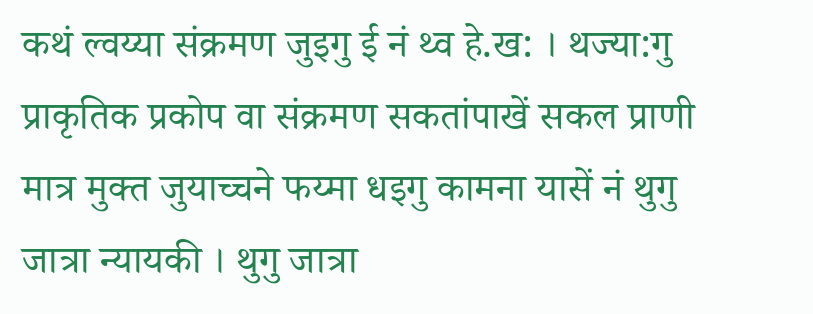कथं ल्वय्या संक्रमण जुइगु ई नं थ्व हे.ख: । थज्या:गु प्राकृतिक प्रकोप वा संक्रमण सकतांपाखें सकल प्राणी मात्र मुक्त जुयाच्चने फय्मा धइगु कामना यासें नं थुगु जात्रा न्यायकी । थुगु जात्रा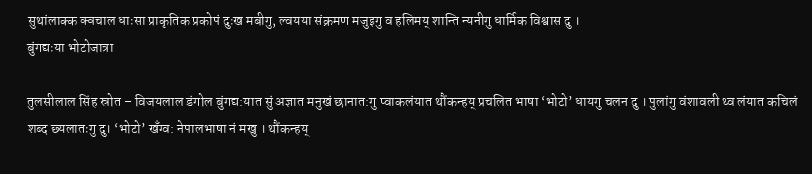सुथांलाक्क क्वचाल धाःसा प्राकृतिक प्रकोपं दुःख मबीगु, ल्वयया संक्रमण मजुइगु व हलिमय् शान्ति न्यनीगु धार्मिक विश्वास दु ।
बुंगद्यःया भोटोजात्रा

तुलसीलाल सिंह स्रोत – विजयलाल डंगोल बुंगद्य:यात सुं अज्ञात मनुखं छानात:गु प्वाकलंयात थौंकन्हय् प्रचलित भाषा ‘भोटो’ धायगु चलन दु । पुलांगु वंशावली थ्व लंयात कचिलं शब्द छ्यलातःगु दु। ‘भोटो’ खँग्व: नेपालभाषा नं मखु । थौंकन्हय्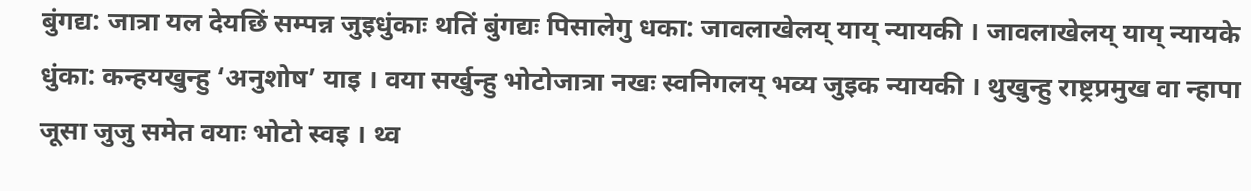बुंगद्य: जात्रा यल देयछिं सम्पन्न जुइधुंकाः थतिं बुंगद्यः पिसालेगु धका: जावलाखेलय् याय् न्यायकी । जावलाखेलय् याय् न्यायके धुंका: कन्हयखुन्हु ‘अनुशोष’ याइ । वया सर्खुन्हु भोटोजात्रा नखः स्वनिगलय् भव्य जुइक न्यायकी । थुखुन्हु राष्ट्रप्रमुख वा न्हापा जूसा जुजु समेत वयाः भोटो स्वइ । थ्व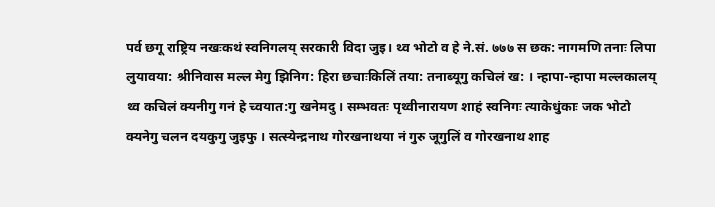पर्व छगू राष्ट्रिय नखःकथं स्वनिगलय् सरकारी विदा जुइ। थ्व भोटो व हे ने.सं. ७७७ स छक: नागमणि तनाः लिपा लुयावया: श्रीनिवास मल्ल मेगु झिनिग: हिरा छचाःकिलिं तया: तनाब्यूगु कचिलं ख: । न्हापा-न्हापा मल्लकालय् थ्व कचिलं क्यनीगु गनं हे च्वयात:गु खनेमदु । सम्भवतः पृथ्वीनारायण शाहं स्वनिगः त्याकेधुंकाः जक भोटो क्यनेगु चलन दयकुगु जुइफु । सत्स्येन्द्रनाथ गोरखनाथया नं गुरु जूगुलिं व गोरखनाथ शाह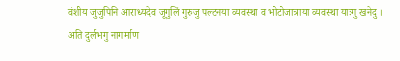वंशीय जुजुपिनि आराध्यदेव जूगुलिं गुरुजु पल्टनया व्यवस्था व भोटोजात्राया व्यवस्था याःगु खनेदु । अति दुर्लभगु नागर्माण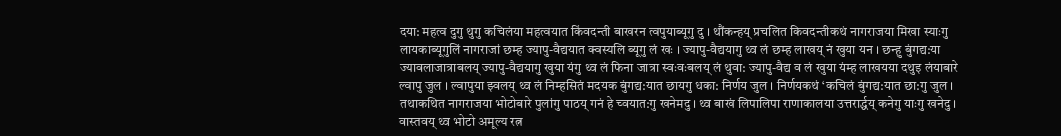दया: महत्व दुगु थुगु कचिलंया महत्वयात किंवदन्ती बाखरन त्वपुयाब्यूगु दु । थौंकन्हय् प्रचलित किवदन्तीकथं नागराजया मिखा स्याःगु लायकाब्यूगुलिं नागराजां छम्ह ज्यापु-वैद्ययात क्वस्यलि ब्यूगु लं खः । ज्यापु-वैद्ययागु थ्व लं छम्ह लाखय् नं खुया यन । छन्हु बुंगद्य:या ज्यावलाजात्राबलय् ज्यापु-वैद्ययागु खुया यंगु थ्व लं फिना जात्रा स्वःवःबलय् लं थुवा: ज्यापु-वैद्य व लं खुया यंम्ह लाखयया दथुइ लंयाबारे ल्वापु जुल । ल्वापुया झ्वलय् थ्व लं निम्हसितं मदयक बुंगद्य:यात छायगु धका: निर्णय जुल । निर्णयकथं ‘कचिलं बुंगद्य:यात छा:गु जुल । तथाकथित नागराजया भोटोबारे पुलांगु पाठय् गनं हे च्वयात:गु खनेमदु । थ्व बाखं लिपालिपा राणाकालया उत्तरार्द्धय् कनेगु याःगु खनेदु । वास्तवय् थ्व भोटो अमूल्य रत्न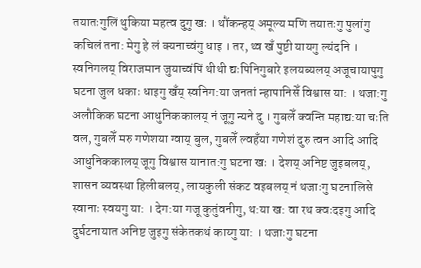तयातःगुलिं थुकिया महत्व दुगु खः । थौंकन्हय् अमूल्य मणि तयातःगु पुलांगु कचिलं तना: मेगु हे लं क्यनाच्वंगु धाइ । तर, थ्व खँ पुष्टी यायगु ल्यंदनि । स्वनिगलय् विराजमान जुयाच्वंपिं थीथी द्यःपिनिगुबारे इलयब्यलय् अजूचायापुगु घटना जुल धकाः धाइगु खँय् स्वनिग:या जनतां न्हापानिसेँ विश्वास या: । थजा:गु अलौकिक घटना आधुनिककालय् नं जूगु न्यने दु । गुबलेँ क्वन्ति महाद्य:या चःति वल, गुबलेँ मरु गणेशया ग्वाय् बुल, गुबलेँ ल्वहँया गणेशं दुरु त्वन आदि आदि आधुनिककालय् जूगु विश्वास यानात:गु घटना खः । देशय् अनिष्ट जुइबलय्, शासन व्यवस्था हिलीबलय्, लायकुली संकट वइबलय् नं थजाःगु घटनालिसे स्वानाः स्वयगु या: । देग:या गजू कुतुंवनीगु, थ:या ख: वा रथ क्वःदइगु आदि दुर्घटनायात अनिष्ट जुइगु संकेतकथं काय्गु या: । थजाःगु घटना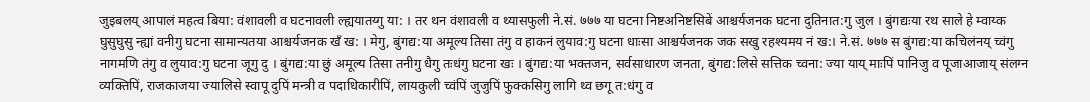जुइबलय् आपालं महत्व बिया: वंशावली व घटनावली ल्ह्ययातय्गु या: । तर थन वंशावली व थ्यासफुली ने.सं. ७७७ या घटना निष्टअनिष्टसिबें आश्चर्यजनक घटना दुतिनात:गु जुल । बुंगद्यःया रथ साले हे म्वाय्क घुसुघुसु न्ह्यां वनीगु घटना सामान्यतया आश्चर्यजनक खँ ख: । मेगु, बुंगद्य:या अमूल्य तिसा तंगु व हाकनं लुयाव:गु घटना धाःसा आश्चर्यजनक जक सखु रहश्यमय नं ख:। ने.सं. ७७७ स बुंगद्य:या कचिलंनय् च्वंगु नागमणि तंगु व लुयाव:गु घटना जूगु दु । बुंगद्य:या छुं अमूल्य तिसा तनीगु धैगु तःधंगु घटना खः । बुंगद्य:या भक्तजन, सर्वसाधारण जनता, बुंगद्य:लिसे सत्तिक च्वना: ज्या याय् माःपिं पानिजु व पूजाआजाय् संलग्न व्यक्तिपिं, राजकाजया ज्यालिसे स्वापू दुपिं मन्त्री व पदाधिकारीपिं, लायकुली च्वंपिं जुजुपिं फुक्कसिगु लागि थ्व छगू त:धंगु व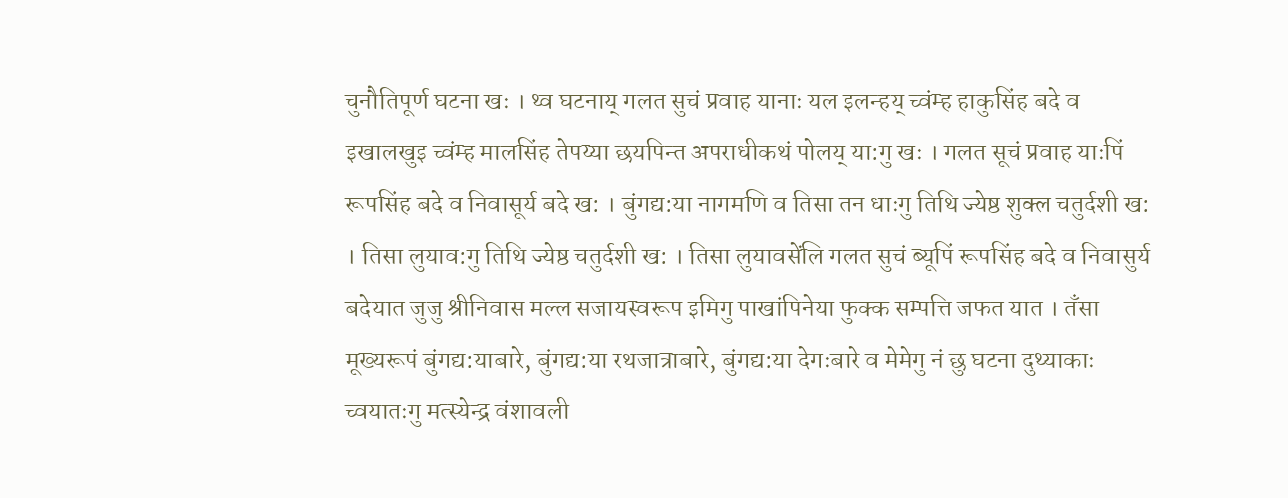चुनौतिपूर्ण घटना खः । थ्व घटनाय् गलत सुचं प्रवाह यानाः यल इलन्हय् च्वंम्ह हाकुसिंह बदे व इखालखुइ च्वंम्ह मालसिंह तेपय्या छयपिन्त अपराधीकथं पोलय् या:गु खः । गलत सूचं प्रवाह याःपिं रूपसिंह बदे व निवासूर्य बदे ख: । बुंगद्य:या नागमणि व तिसा तन धाःगु तिथि ज्येष्ठ शुक्ल चतुर्दशी ख: । तिसा लुयाव:गु तिथि ज्येष्ठ चतुर्दशी ख: । तिसा लुयावसेंलि गलत सुचं ब्यूपिं रूपसिंह बदे व निवासुर्य बदेयात जुजु श्रीनिवास मल्ल सजायस्वरूप इमिगु पाखांपिनेया फुक्क सम्पत्ति जफत यात । तँसा मूख्यरूपं बुंगद्य:याबारे, बुंगद्य:या रथजात्राबारे, बुंगद्य:या देगःबारे व मेमेगु नं छु घटना दुथ्याकाः च्वयातःगु मत्स्येन्द्र वंशावली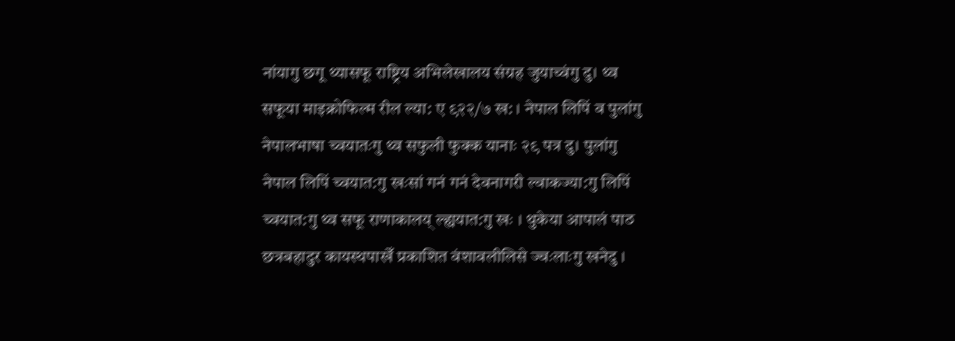नांयागु छगू थ्यासफू राष्ट्रिय अभिलेखालय संग्रह जुयाच्वंगु दु। थ्व सफूया माइक्रोफिल्म रील ल्या: ए ९२२/७ ख: । नेपाल लिपिं व पुलांगु नेपालभाषा च्वयातःगु थ्व सफुली फुक्क यानाः २९ पत्र दु। पुलांगु नेपाल लिपिं च्वयात:गु खःसां गनं गनं देवनागरी ल्वाकज्या:गु लिपिं च्वयात:गु थ्व सफू राणाकालय् ल्ह्ययात:गु खः । थुकेया आपालं पाठ छत्रबहादुर कायस्थपाखेँ प्रकाशित वंशावलीलिसे ज्वःलाःगु खनेदु ।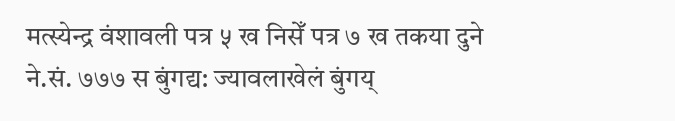मत्स्येन्द्र वंशावली पत्र ५ ख निसेँ पत्र ७ ख तकया दुने ने.सं. ७७७ स बुंगद्य: ज्यावलाखेलं बुंगय्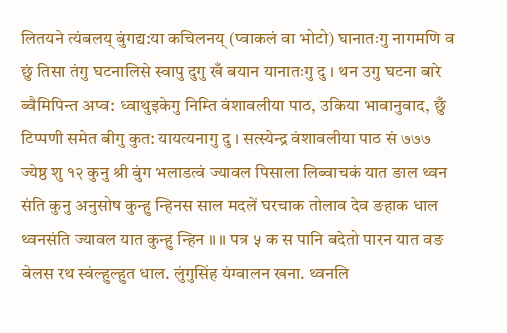लितयने त्यंबलय् बुंगद्य:या कचिलनय् (प्वाकलं वा भोटो) घानातःगु नागमणि व छुं तिसा तंगु घटनालिसे स्वापु दुगु खँ बयान यानातःगु दु । थन उगु घटना बारे ब्वैमिपिन्त अप्व: ध्वाथुइकेगु निम्ति वंशावलीया पाठ, उकिया भावानुवाद, छुँ टिप्पणी समेत बीगु कुत: यायत्यनागु दु । सत्स्येन्द्र वंशावलीया पाठ सं ७७७ ज्येष्ठ शु १२ कुनु श्री बुंग भलाडत्वं ज्यावल पिसाला लिब्वाचकं यात ङाल थ्वन संति कुनु अनुसोष कुन्हु न्हिनस साल मदलें घरचाक तोलाव देव ङहाक धाल थ्वनसंति ज्यावल यात कुन्हु न्हिन ॥ ॥ पत्र ५ क स पानि बदेतो पारन यात वङ बेलस रथ स्वंल्हुल्हुत धाल. लुंगुसिंह यंग्वालन खना. थ्वनलि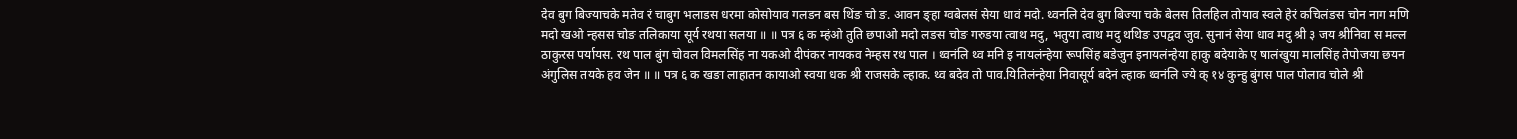देव बुग बिज्याचके मतेव रं चाबुग भलाडस धरमा कोसोयाव गलडन बस थिंङ चो ङ. आवन ङ्हा ग्वबेलसं सेया धावं मदो. थ्वनलि देव बुग बिज्या चके बेलस तिलहिल तोयाव स्वले हेरं कचिलंङस चोन नाग मणि मदो खओ न्हसस चोङ तलिकाया सूर्य रथया सलया ॥ ॥ पत्र ६ क म्हंओ तुति छपाओ मदो लङस चोङ गरुडया त्वाथ मदु, भतुया त्वाथ मदु थथिङ उपद्वव जुव. सुनानं सेया धाव मदु श्री ३ जय श्रीनिवा स मल्ल ठाकुरस पर्यायस. रथ पाल बुंग चोवल विमलसिंह ना यकओ दीपंकर नायकव नेम्हस रथ पाल । थ्वनंलि थ्व मनि इ नायलंन्हेया रूपसिंह बडेजुन इनायलंन्हेया हाकु बदेयाके ए षालंखुया मालसिंह तेपोजया छयन अंगुलिस तयके हव जेन ॥ ॥ पत्र ६ क खङा लाहातन कायाओ स्वया धक श्री राजसके ल्हाक. थ्व बदेव तो पाव.यितिलंन्हेया निवासूर्य बदेनं ल्हाक थ्वनंलि ज्ये क् १४ कुन्हु बुंगस पाल पोलाव चोले श्री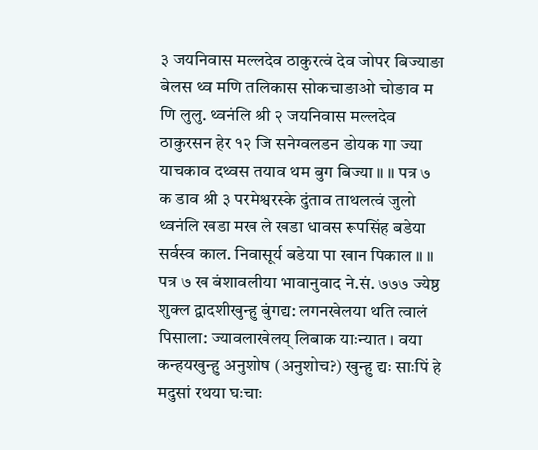३ जयनिवास मल्लदेव ठाकुरत्वं देव जोपर बिज्याङा बेलस थ्व मणि तलिकास सोकचाङाओ चोङाव म णि लुलु. थ्वनंलि श्री २ जयनिवास मल्लदेव ठाकुरसन हेर १२ जि सनेग्वलडन डोयक गा ज्या याचकाव दथ्वस तयाव थम बुग बिज्या ॥ ॥ पत्र ७ क डाव श्री ३ परमेश्वरस्के दुंताव ताथलत्वं जुलो थ्वनंलि खडा मख ले खडा धावस रूपसिंह बडेया सर्वस्व काल. निवासूर्य बडेया पा खान पिकाल ॥ ॥ पत्र ७ ख बंशावलीया भावानुवाद ने.सं. ७७७ ज्येष्ठ शुक्ल द्वादशीखुन्हु बुंगद्य: लगनखेलया थति त्वालं पिसाला: ज्यावलाखेलय् लिबाक याःन्यात । वया कन्हयखुन्हु अनुशोष (अनुशोच?) खुन्हु द्यः साःपिं हे मदुसां रथया घःचाः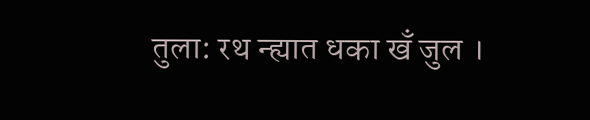तुला: रथ न्ह्यात धका खँ जुल ।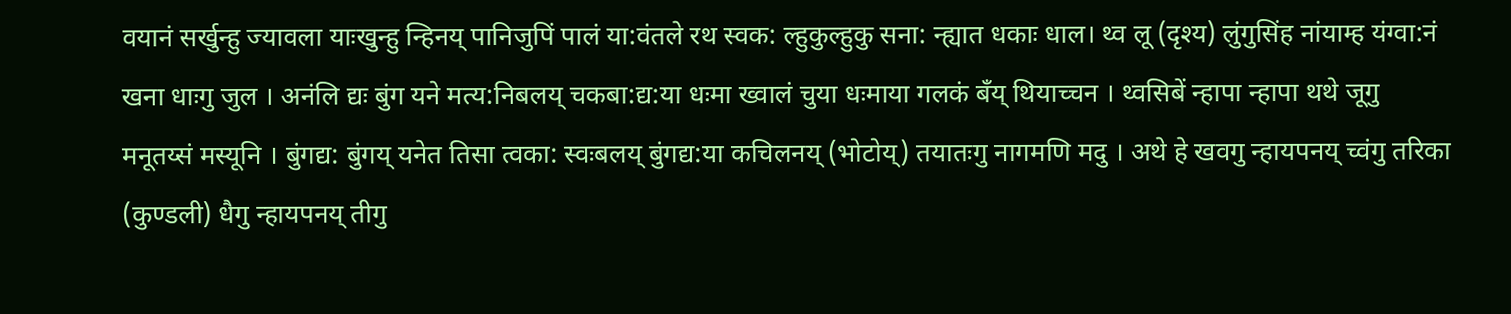वयानं सर्खुन्हु ज्यावला याःखुन्हु न्हिनय् पानिजुपिं पालं या:वंतले रथ स्वक: ल्हुकुल्हुकु सना: न्ह्यात धकाः धाल। थ्व लू (दृश्य) लुंगुसिंह नांयाम्ह यंग्वा:नं खना धाःगु जुल । अनंलि द्यः बुंग यने मत्य:निबलय् चकबा:द्य:या धःमा ख्वालं चुया धःमाया गलकं बँय् थियाच्चन । थ्वसिबें न्हापा न्हापा थथे जूगु मनूतय्सं मस्यूनि । बुंगद्य: बुंगय् यनेत तिसा त्वका: स्वःबलय् बुंगद्य:या कचिलनय् (भोटोय्) तयातःगु नागमणि मदु । अथे हे खवगु न्हायपनय् च्वंगु तरिका (कुण्डली) धैगु न्हायपनय् तीगु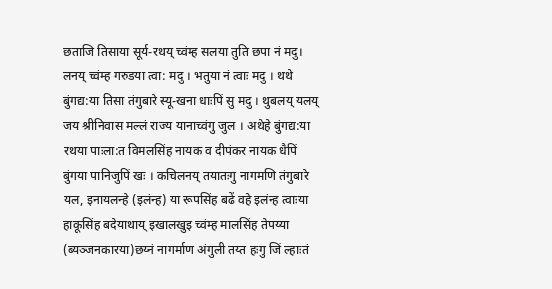छताजि तिसाया सूर्य-रथय् च्वंम्ह सलया तुति छपा नं मदु। लनय् च्वंम्ह गरुडया त्वा: मदु । भतुया नं त्वाः मदु । थथे बुंगद्य:या तिसा तंगुबारे स्यू-खना धाःपिं सु मदु । थुबलय् यलय् जय श्रीनिवास मल्लं राज्य यानाच्वंगु जुल । अथेहे बुंगद्य:या रथया पाःला:त विमलसिंह नायक व दीपंकर नायक धैपिं बुंगया पानिजुपिं खः । कचिलनय् तयातःगु नागमणि तंगुबारे यल, इनायलन्हे (इलंन्ह) या रूपसिंह बढें वहे इलंन्ह त्वाःया हाकूसिंह बदेयाथाय् इखालखुइ च्वंम्ह मालसिंह तेपय्या (ब्यञ्जनकारया)छय्नं नागर्माण अंगुली तय्त हःगु जिं ल्हाःतं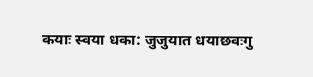कयाः स्वया धका: जुजुयात धयाछवःगु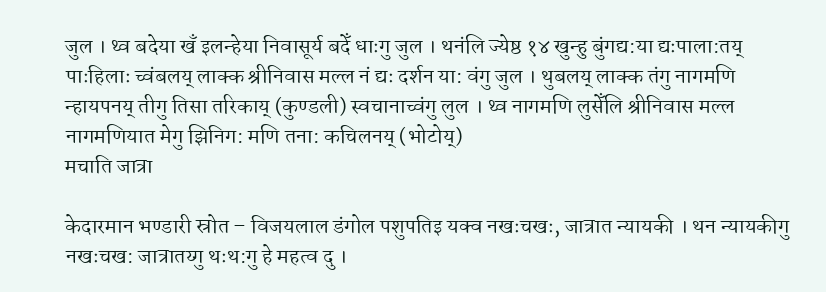जुल । थ्व बदेया खँ इलन्हेया निवासूर्य बदेँ धाःगु जुल । थनंलि ज्येष्ठ १४ खुन्हु बुंगद्य:या द्यःपाला:तय् पाःहिलाः च्वंबलय् लाक्क श्रीनिवास मल्ल नं द्यः दर्शन या: वंगु जुल । थुबलय् लाक्क तंगु नागमणि न्हायपनय् तीगु तिसा तरिकाय् (कुण्डली) स्वचानाच्वंगु लुल । थ्व नागमणि लुसेँलि श्रीनिवास मल्ल नागमणियात मेगु झिनिग: मणि तना: कचिलनय् (भोटोय्)
मचाति जात्रा

केदारमान भण्डारी स्रोत – विजयलाल डंगोल पशुपतिइ यक्व नखःचखः, जात्रात न्यायकी । थन न्यायकीगु नखःचख: जात्रातय्गु थःथ:गु हे महत्व दु ।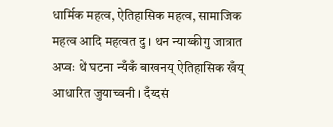धार्मिक महत्व, ऐतिहासिक महत्व, सामाजिक महत्व आदि महत्वत दु । थन न्याय्कीगु जात्रात अप्वः थें घटना न्यँकँ बाखनय् ऐतिहासिक खँय् आधारित जुयाच्वनी । दँय्दसं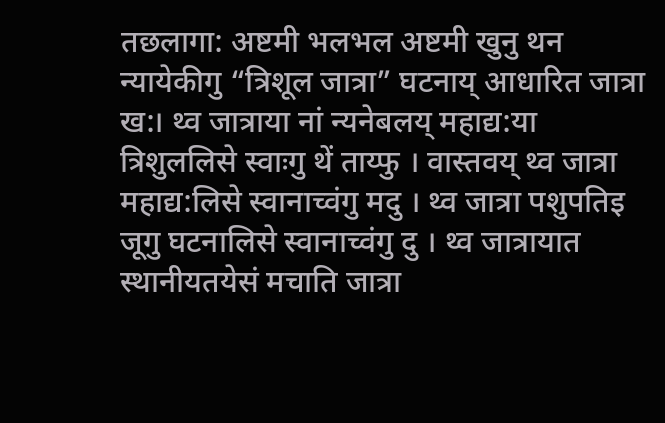तछलागा: अष्टमी भलभल अष्टमी खुनु थन न्यायेकीगु “त्रिशूल जात्रा” घटनाय् आधारित जात्रा ख:। थ्व जात्राया नां न्यनेबलय् महाद्य:या त्रिशुललिसे स्वाःगु थें ताय्फु । वास्तवय् थ्व जात्रा महाद्य:लिसे स्वानाच्वंगु मदु । थ्व जात्रा पशुपतिइ जूगु घटनालिसे स्वानाच्वंगु दु । थ्व जात्रायात स्थानीयतयेसं मचाति जात्रा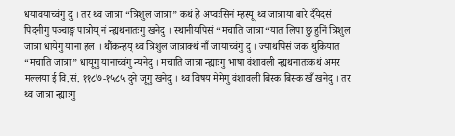धयावयाच्वंगु दु । तर थ्व जात्रा “त्रिशुल जात्रा” कथं हे अप्वःसिनं म्हस्यू थ्व जात्राया बारे दँयेदसं पिदनीगु पञ्चाङ्ग पात्रोय् नं न्ह्यथनातःगु खनेदु । स्थानीयपिसं “मचाति जात्रा“यात लिपा छु हुनिं त्रिशुल जात्रा धायेगु याना हल । थौंकन्हय् थ्व त्रिशुल जात्राक्थं नाँ जायाच्वंगु दु । ज्याथपिसं जक थुकियात “मचाति जात्रा” धायूगु यानाच्वंगु न्यनेदु । मचाति जात्रा न्ह्याःगु भाषा वंशावली न्ह्यथनातःकथं अमर मल्लया ई वि.सं. ११८७-१५८५ दुने जूगु खनेदु । थ्व विषय मेमेगु वंशावली बिस्क बिस्क खँ खनेदु । तर थ्व जात्रा न्ह्याःगु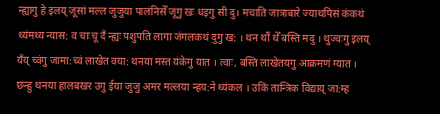न्ह्यागु हे इलय् जूसां मल्ल जुजुया पालंनिसेँ जूगु खः धइगु सी दु। मचाति जात्राबारे ज्याथपिसं कंकथं थ्यंमथ्य न्यास: व चाःचू दँ न्ह्यः पशुपति लागा जंगलकथं दुगु ख: । थन थौं थेँ बस्ति मदु । थुज्वःगु इलय् यँय् च्वंगु जामा:च्वं लाखेत वया: थनया मस्त यंकेगु यात । त्वाः, बस्ति लाखेतयगु आक्रमणं ग्यात । छन्हु थनया हालबखर उगु ईया जुजु अमर मल्लया न्हय:ने थ्यंकल । उकिं तान्त्रिक विद्याय् जा:म्ह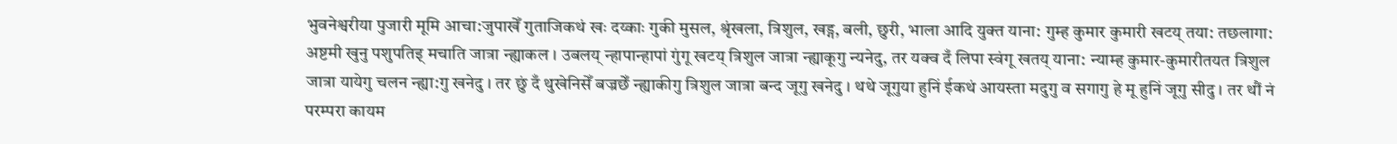भुवनेश्वरीया पुजारी मूमि आचा:जुपाखेँ गुताजिकथं खः दय्काः गुकी मुसल, श्रृंखला, त्रिशुल, खड्ग, बली, छुरी, भाला आदि युक्त याना: गुम्ह कुमार कुमारी खटय् तया: तछलागा: अष्टमी खुनु पशुपतिइ् मचाति जात्रा न्ह्याकल । उबलय् न्हापान्हापां गुंगू खटय् त्रिशुल जात्रा न्ह्याकूगु न्यनेदु, तर यक्व दँ लिपा स्वंगू खतय् याना: न्याम्ह कुमार-कुमारीतयत त्रिशुल जात्रा यायेगु चलन न्ह्या:गु खनेदु । तर छुं दँ थुखेनिसेँ बज्रछेँ न्ह्याकीगु त्रिशुल जात्रा बन्द जूगु खनेदु । थथे जूगुया हुनिं ईकथं आयस्ता मदुगु व सगागु हे मू हुनिं जूगु सीदु । तर थौं नं परम्परा कायम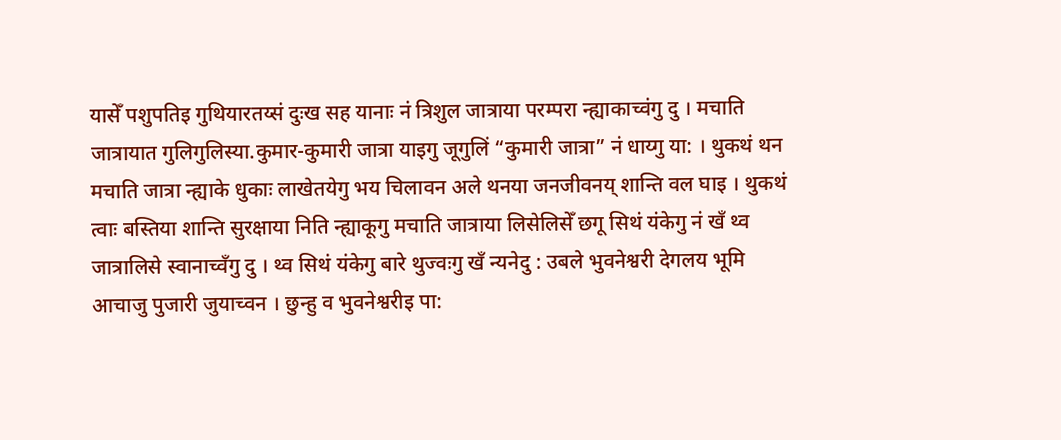यासेँ पशुपतिइ गुथियारतय्सं दुःख सह यानाः नं त्रिशुल जात्राया परम्परा न्ह्याकाच्वंगु दु । मचाति जात्रायात गुलिगुलिस्या.कुमार-कुमारी जात्रा याइगु जूगुलिं “कुमारी जात्रा” नं धाय्गु या: । थुकथं थन मचाति जात्रा न्ह्याके धुकाः लाखेतयेगु भय चिलावन अले थनया जनजीवनय् शान्ति वल घाइ । थुकथं त्वाः बस्तिया शान्ति सुरक्षाया निति न्ह्याकूगु मचाति जात्राया लिसेलिसेँ छगू सिथं यंकेगु नं खँ थ्व जात्रालिसे स्वानाच्वँगु दु । थ्व सिथं यंकेगु बारे थुज्वःगु खँ न्यनेदु : उबले भुवनेश्वरी देगलय भूमि आचाजु पुजारी जुयाच्वन । छुन्हु व भुवनेश्वरीइ पा: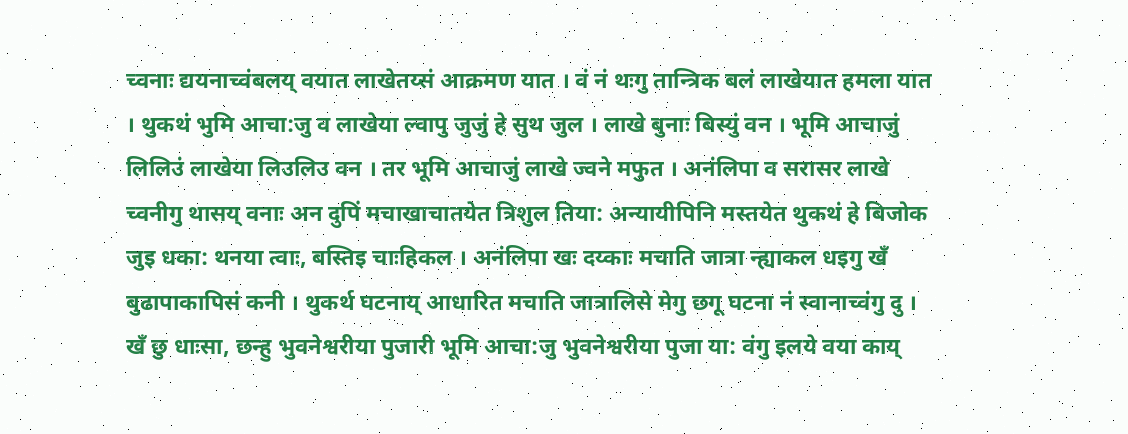च्वनाः द्ययनाच्वंबलय् वयात लाखेतय्सं आक्रमण यात । वं नं थःगु तान्त्रिक बलं लाखेयात हमला यात । थुकथं भुमि आचा:जु व लाखेया ल्वापु जुजुं हे सुथ जुल । लाखे बुनाः बिस्युं वन । भूमि आचाजुं लिलिउं लाखेया लिउलिउ वन । तर भूमि आचाजुं लाखे ज्वने मफुत । अनंलिपा व सरासर लाखे च्वनीगु थासय् वनाः अन दुपिं मचाखाचातयेत त्रिशुल तिया: अन्यायीपिनि मस्तयेत थुकथं हे बिजोक जुइ धका: थनया त्वाः, बस्तिइ चाःहिकल । अनंलिपा खः दय्काः मचाति जात्रा न्ह्याकल धइगु खँ बुढापाकापिसं कनी । थुकर्थ घटनाय् आधारित मचाति जात्रालिसे मेगु छगू घटना नं स्वानाच्वंगु दु । खँ छु धाःसा, छन्हु भुवनेश्वरीया पुजारी भूमि आचा:जु भुवनेश्वरीया पुजा या: वंगु इलये वया काय्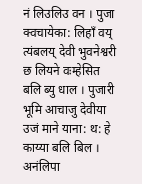नं लिउलिउ वन । पुजा क्वचायेका: लिहाँ वय् त्यंबलय् देवी भुवनेश्वरी छ लियने वःम्हेसित बलि ब्यु धाल । पुजारी भूमि आचाजु देवीया उजं माने याना: थ: हे काय्या बलि बिल । अनंलिपा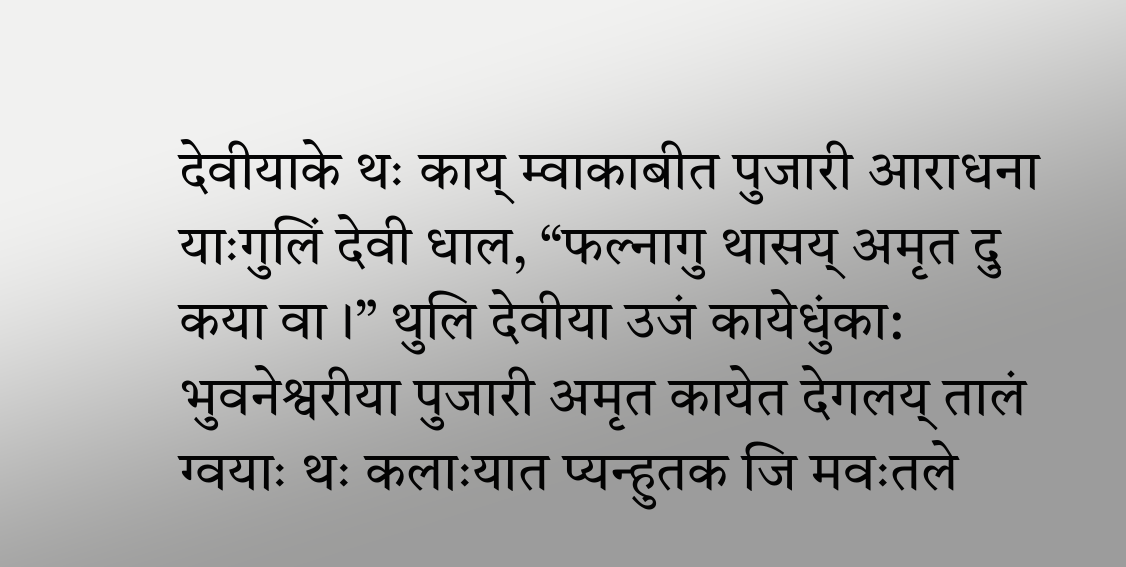देवीयाके थः काय् म्वाकाबीत पुजारी आराधना याःगुलिं देवी धाल, “फल्नागु थासय् अमृत दु कया वा ।” थुलि देवीया उजं कायेधुंका: भुवनेश्वरीया पुजारी अमृत कायेत देगलय् तालं ग्वयाः थः कलाःयात प्यन्हुतक जि मवःतले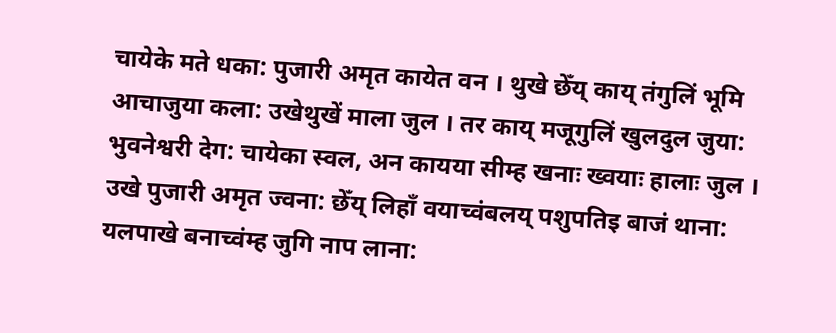चायेके मते धका: पुजारी अमृत कायेत वन । थुखे छेँय् काय् तंगुलिं भूमि आचाजुया कला: उखेथुखें माला जुल । तर काय् मजूगुलिं खुलदुल जुया: भुवनेश्वरी देग: चायेका स्वल, अन कायया सीम्ह खनाः ख्वयाः हालाः जुल । उखे पुजारी अमृत ज्वना: छेँय् लिहाँ वयाच्वंबलय् पशुपतिइ बाजं थाना: यलपाखे बनाच्वंम्ह जुगि नाप लाना: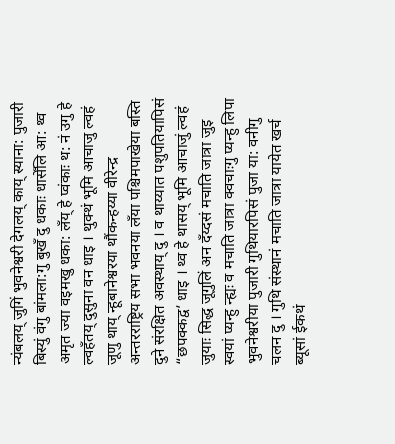न्यंबलय् जुगिं भुवनेश्वरी देगलय् काय् स्याना: पुजारी बिस्युं वंगु बांमला:गु बुखँ दु धकाः धासेँलि आ: थ्व अमृत ज्या वइमखु धका: लँय् हे प्वंकाः थ: नं उगु हे ल्वहँतय् दुसुना वन धाइ । थुक्थं भूमि आचाजु ल्वहं जूणु थाय् न्हूबानेश्वरया थौंकन्हय्या वीरेन्द्र अन्तरराष्ट्रिय सभा भवनया लँया पश्चिमपाखेया बस्ति दुने संरक्षित अवस्थाय् दु । व थाय्यात पशुपतियापिसं “छपक्कद्व’ धाइ । थ्व हे थासय् भूमि आचाजुं ल्वहं जुयाः सिद्ध जूगुलिं अन दँय्दसं मचाति जात्रा जुइ स्वयां प्यन्हु न्ह्यः व मचाति जात्रा क्वचाःगु प्यन्हु लिपा भुवनेश्वरीया पुजारी गुथियारपिसं पुजा या: वनीगु चलन दु । गुथि संस्थानं मचाति जात्रा यायेत खर्च ब्यूसां ईकथं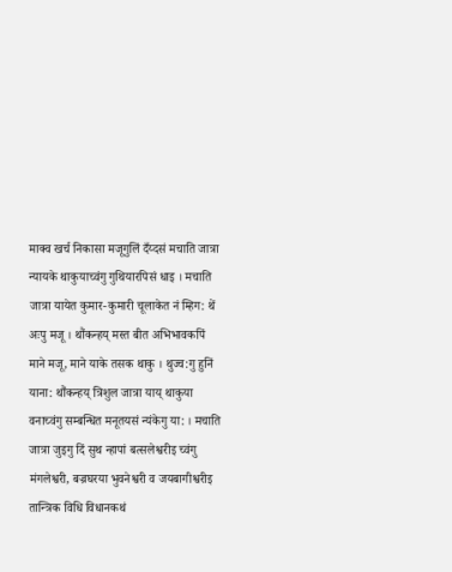माक्व खर्च निकासा मजूगुलिं दँय्दसं मचाति जात्रा न्यायके थाकुयाच्वंगु गुथियारपिसं धाइ । मचाति जात्रा यायेत कुमार-कुमारी चूलाकेत नं म्हिग: थें अःपु मजू । थौंकन्हय् मस्त बीत अभिभावकपिं माने मजू, माने याके तसक थाकु । थुज्व:गु हुनिं याना: थौंकन्हय् त्रिशुल जात्रा याय् थाकुया वनाच्वंगु सम्बन्धित मनूतयसं न्यंकेगु या: । मचाति जात्रा जुइगु दिं सुथ न्हापां बत्सलेश्वरीइ च्वंगु मंगलेश्वरी, बज्रघरया भुवनेश्वरी व जयबागीश्वरीइ तान्त्रिक विधि विधानकथं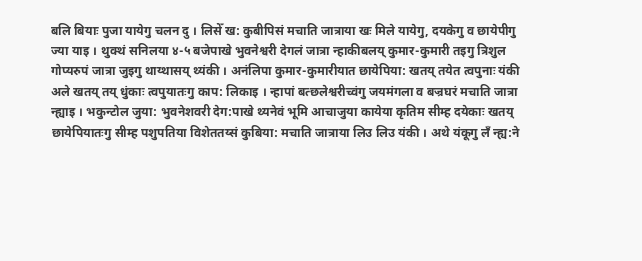बलि बियाः पुजा यायेगु चलन दु । लिसेँ ख: कुबीपिसं मचाति जात्राया खः मिले यायेगु, दयकेगु व छायेपीगु ज्या याइ । थुक्थं सनिलया ४-५ बजेपाखे भुवनेश्वरी देगलं जात्रा न्हाकीबलय् कुमार-कुमारी तइगु त्रिशुल गोप्यरुपं जात्रा जुइगु थाय्थासय् थ्यंकी । अनंलिपा कुमार-कुमारीयात छायेपिया: खतय् तयेत त्वपुनाः यंकी अले खतय् तय् धुंकाः त्वपुयातःगु काप: लिकाइ । न्हापां बत्छलेश्वरीच्वंगु जयमंगला व बज्रघरं मचाति जात्रा न्ह्याइ । भकुन्टोल जुया: भुवनेशवरी देग:पाखे थ्यनेवं भूमि आचाजुया कायेया कृतिम सीम्ह दयेकाः खतय् छायेपियातःगु सीम्ह पशुपतिया विशेततय्सं कुबिया: मचाति जात्राया लिउ लिउ यंकी । अथे यंकूगु लँ न्ह्य:ने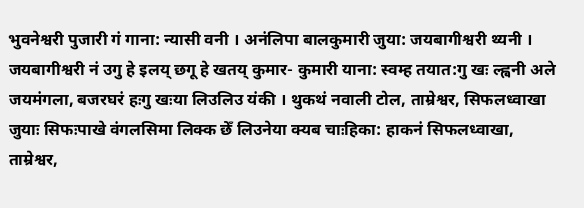भुवनेश्वरी पुजारी गं गाना: न्यासी वनी । अनंलिपा बालकुमारी जुया: जयबागीश्वरी थ्यनी । जयबागीश्वरी नं उगु हे इलय् छगू हे खतय् कुमार- कुमारी याना: स्वम्ह तयात:गु खः ल्ह्वनी अले जयमंगला, बजरघरं हःगु खःया लिउलिउ यंकी । थुकथं नवाली टोल, ताम्रेश्वर, सिफलध्वाखा जुयाः सिफःपाखे वंगलसिमा लिक्क छेँ लिउनेया क्यब चाःहिका: हाकनं सिफलध्वाखा, ताम्रेश्वर,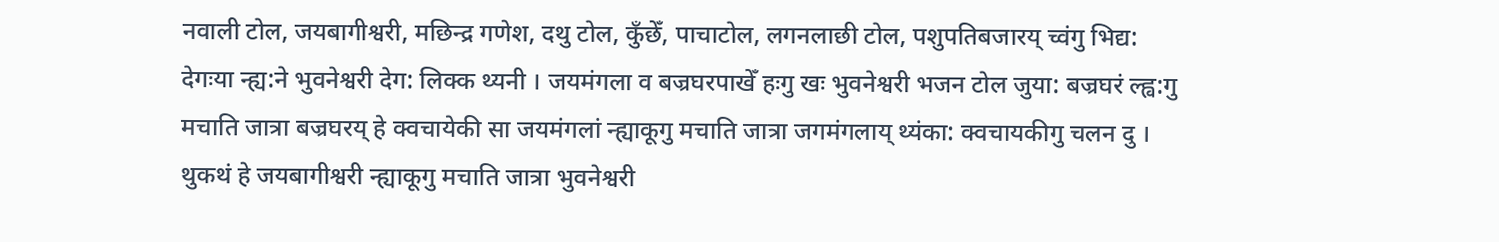नवाली टोल, जयबागीश्वरी, मछिन्द्र गणेश, दथु टोल, कुँछेँ, पाचाटोल, लगनलाछी टोल, पशुपतिबजारय् च्वंगु भिद्य: देगःया न्ह्य:ने भुवनेश्वरी देग: लिक्क थ्यनी । जयमंगला व बज्रघरपाखेँ हःगु खः भुवनेश्वरी भजन टोल जुया: बज्रघरं ल्ह्व:गु मचाति जात्रा बज्रघरय् हे क्वचायेकी सा जयमंगलां न्ह्याकूगु मचाति जात्रा जगमंगलाय् थ्यंका: क्वचायकीगु चलन दु । थुकथं हे जयबागीश्वरी न्ह्याकूगु मचाति जात्रा भुवनेश्वरी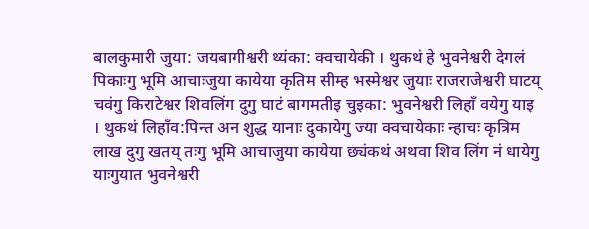बालकुमारी जुया: जयबागीश्वरी थ्यंका: क्वचायेकी । थुकथं हे भुवनेश्वरी देगलं पिकाःगु भूमि आचाःजुया कायेया कृतिम सीम्ह भस्मेश्वर जुयाः राजराजेश्वरी घाटय् चवंगु किराटेश्वर शिवलिंग दुगु घाटं बागमतीइ चुइका: भुवनेश्वरी लिहाँ वयेगु याइ । थुकथं लिहाँव:पिन्त अन शुद्ध यानाः दुकायेगु ज्या क्वचायेकाः न्हाचः कृत्रिम लाख दुगु खतय् तःगु भूमि आचाजुया कायेया छ्यंकथं अथवा शिव लिंग नं धायेगु याःगुयात भुवनेश्वरी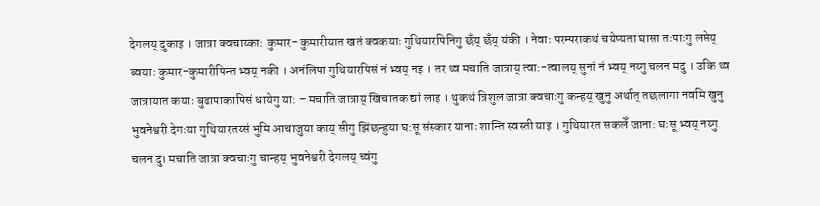देगलय् दुकाइ । जात्रा क्वचाय्का: कुमार- कुमारीयात खतं क्वकयाः गुथियारपिनिगु छँय् छँय् यंकी । नेवाः परम्पराकथं चयेप्यता घासा तःपाःगु लप्तेय् ब्वयाः कुमार-कुमारीपिन्त भ्वय् नकी । अनंलिपा गुथियारपिसं नं भ्वय् नइ । तर थ्व मचाति जात्राय् त्वा:-त्वालय् सुनां नं भ्वय् नय्गु चलन मदु । उकि थ्व जात्रायात कयाः बुढापाकापिसं धायेगु या: – मचाति जात्राय् खिचातक द्यां लाइ । थुकथं त्रिशुल जात्रा क्वचाःगु कन्हय् खुनु अर्थात् तछलागा नवमि खुनु भुवनेश्वरी देगःया गुथियारतय्सं भुमि आचाजुया काय् सीगु झिंछन्हुया घ:सू संस्कार यानाः शान्ति स्वस्ती याइ । गुथियारत सकलेँ जाना: घःसू भ्वय् नय्गु चलन दु। मचाति जात्रा क्वचाःगु चान्हय् भुवनेश्वरी देगलय् च्वंगु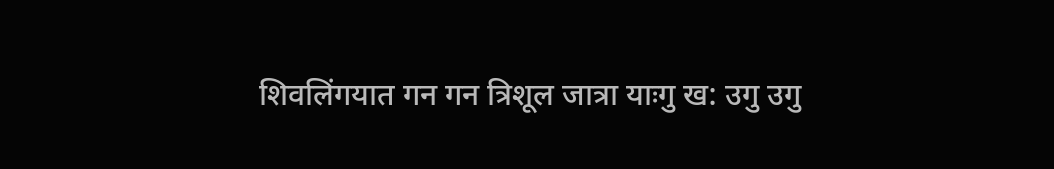शिवलिंगयात गन गन त्रिशूल जात्रा याःगु ख: उगु उगु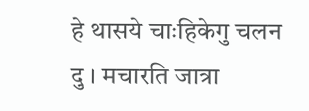हे थासये चाःहिकेगु चलन दु । मचारति जात्रा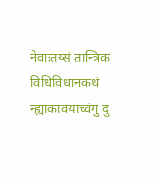नेवाःतय्सं तान्त्रिक विधिविधानकथं न्ह्याकावयाच्वंगु दु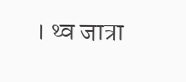। थ्व जात्रा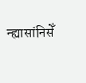न्ह्यासांनिसेँ